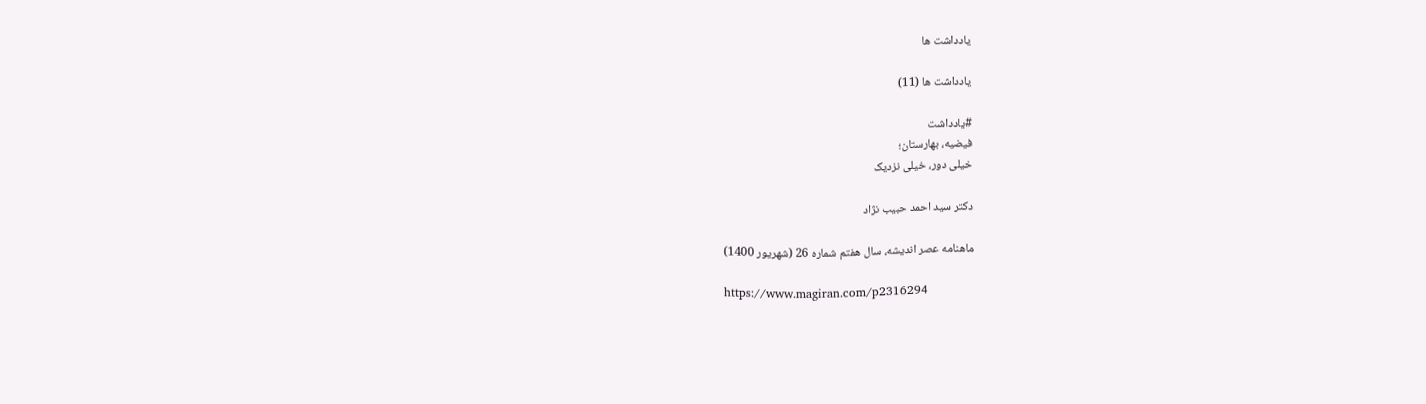یادداشت ها

یادداشت ها (11)

#یادداشت
فیضیه، بهارستان؛
خیلی دور، خیلی نزدیک

دکتر سید احمد حبیب نژاد

ماهنامه عصر اندیشه، سال هفتم شماره 26 (شهریور 1400)

https://www.magiran.com/p2316294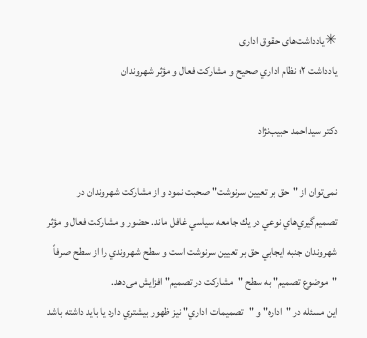✳یادداشت‌های حقوق اداری
یادداشت ۲؛ نظام اداري صحيح و مشاركت فعال و مؤثر شهروندان

دکتر سيداحمد حبیب‌نژاد

نمی‌توان از "حق بر تعيين سرنوشت" صحبت نمود و از مشاركت شهروندان در تصميم‌گيري‌هاي نوعي در يك جامعه سياسي غافل ماند. حضور و مشاركت فعال و مؤثر شهروندان جنبه ايجابي حق بر تعيين سرنوشت است و سطح شهروندي را از سطح صرفاً "موضوع تصميم" به سطح "مشارکت در تصميم" افزايش می‌دهد.
اين مسئله در "اداره" و "تصميمات اداري" نيز ظهور بيشتري دارد يا بايد داشته باشد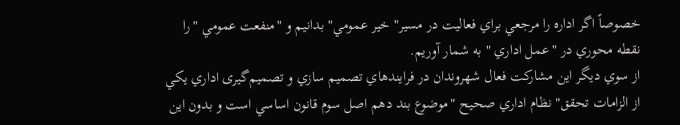خصوصاً اگر اداره را مرجعي براي فعاليت در مسير" خير عمومي" بدانيم و "منفعت عمومي "را نقطه محوري در "عمل اداري " به شمار آوريم.
از سوي ديگر اين مشاركت فعال شهروندان در فرايندهاي تصميم سازي و تصمیم‌گیری اداري يكي از الزامات تحقق" نظام اداري صحيح "موضوع بند دهم اصل سوم قانون اساسي است و بدون اين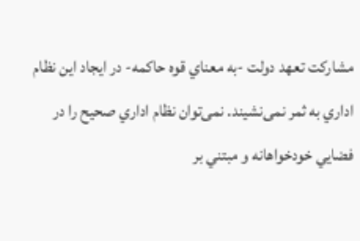مشاركت تعهد دولت -به معناي قوه حاكمه- در ايجاد اين نظام اداري به ثمر نمی‌نشیند. نمی‌توان نظام اداري صحيح را در فضايي خودخواهانه و مبتني بر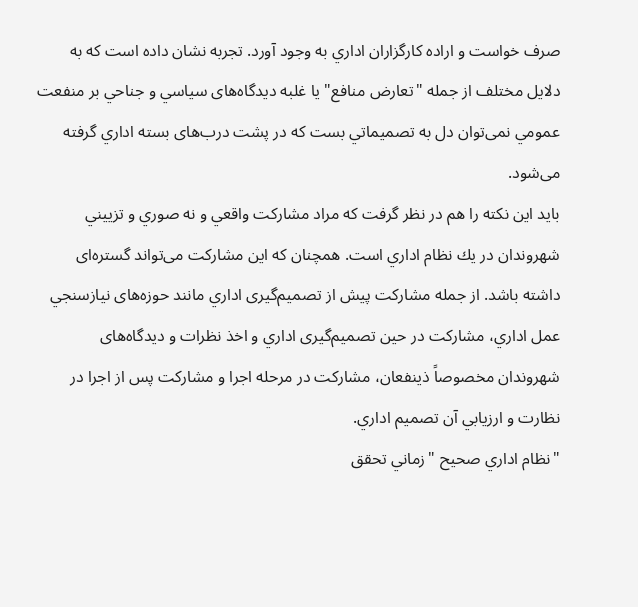صرف خواست و اراده كارگزاران اداري به وجود آورد. تجربه نشان داده است كه به دلايل مختلف از جمله "تعارض منافع" يا غلبه دیدگاه‌های سياسي و جناحي بر منفعت عمومي نمی‌توان دل به تصميماتي بست كه در پشت درب‌های بسته اداري گرفته می‌شود.
بايد اين نكته را هم در نظر گرفت كه مراد مشاركت واقعي و نه صوري و تزييني شهروندان در يك نظام اداري است. همچنان كه اين مشاركت می‌تواند گستره‌ای داشته باشد. از جمله مشاركت پیش از تصمیم‌گیری اداري مانند حوزه‌های نيازسنجي عمل اداري، مشاركت در حين تصمیم‌گیری اداري و اخذ نظرات و دیدگاه‌های شهروندان مخصوصاً ذينفعان، مشاركت در مرحله اجرا و مشاركت پس از اجرا در نظارت و ارزيابي آن تصميم اداري.
"نظام اداري صحيح "زماني تحقق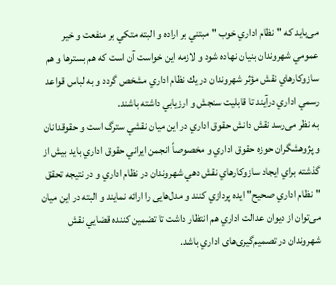می‌باید كه "نظام اداري خوب " مبتني بر اراده و البته متكي بر منفعت و خير عمومي شهروندان بنيان نهاده شود و لازمه اين خواست آن است كه هم ‌بسترها و هم سازوكارهاي نقش مؤثر شهروندان در يك نظام اداري مشخص گردد و به لباس قواعد رسمي اداري درآيند تا قابليت سنجش و ارزيابي داشته باشند.
به نظر می‌رسد نقش دانش حقوق اداري در اين ميان نقشي سترگ است و حقوقدانان و پژوهشگران حوزه حقوق اداري و مخصوصاً انجمن ايراني حقوق اداري بايد بيش از گذشته براي ايجاد سازوكارهاي نقش دهي شهروندان در نظام اداري و در نتيجه تحقق "نظام اداري صحيح" ايده پردازي كنند و مدل‌هایی را ارائه نمايند و البته در اين ميان می‌توان از ديوان عدالت اداري هم انتظار داشت تا تضمين كننده قضايي نقش شهروندان در تصمیم‌گیری‌های اداري باشد.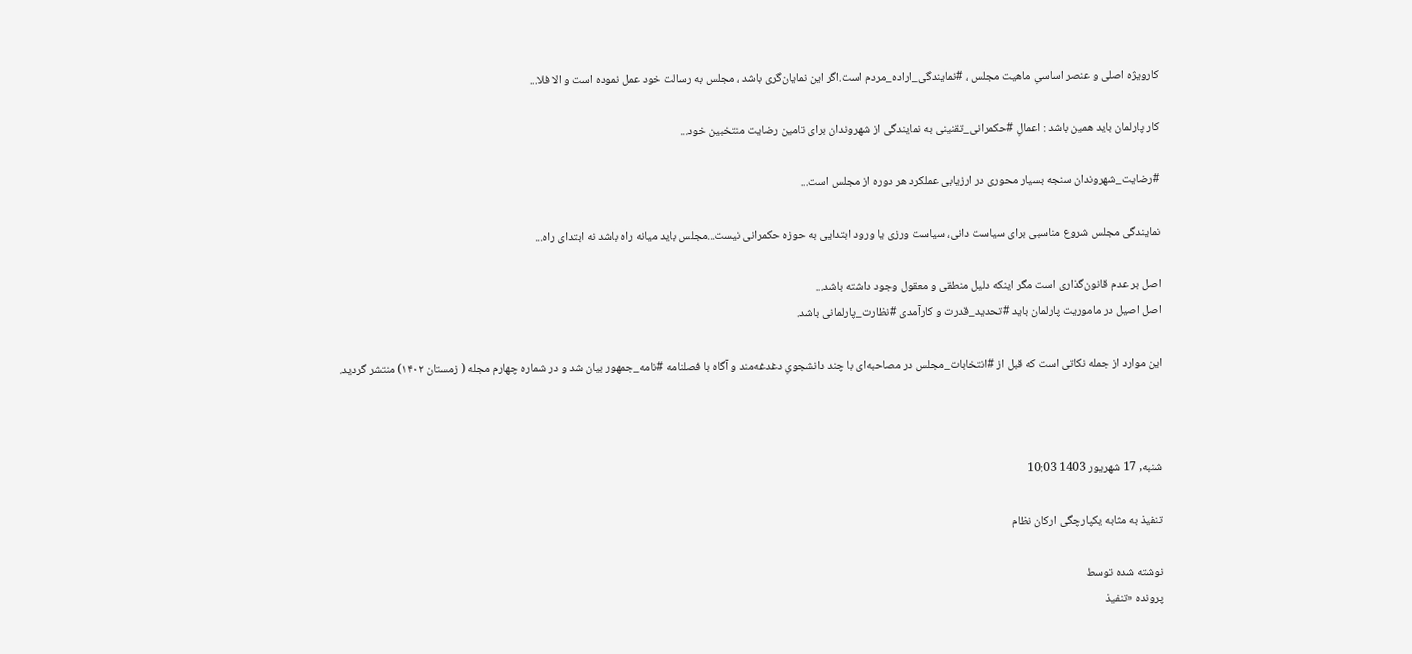کارویژه اصلی و عنصر اساسیِ ماهیت مجلس ، #نمایندگی_اراده_مردم است.اگر این نمایان‌گری باشد ، مجلس به رسالت خود عمل نموده است و الا فلا...

کار پارلمان باید همین باشد : اعمالِ #حکمرانی_تقنینی به نمایندگی از شهروندان برای تامین رضایت منتخبین خود...

#رضایت_شهروندان سنجه بسیار محوری در ارزیابی عملکرد هر دوره از مجلس است...

نمایندگی مجلس شروع مناسبی برای سیاست دانی، سیاست ورزی یا ورود ابتدایی به حوزه حکمرانی نیست...مجلس باید میانه راه باشد نه ابتدای راه...

اصل بر عدم قانون‌گذاری است مگر اینکه دلیل منطقی و معقول وجود داشته باشد...
اصل اصیل در ماموریت پارلمان باید #تحدید_قدرت و کارآمدی #نظارت_پارلمانی باشد.

این موارد از جمله نکاتی است که قبل از #انتخابات_مجلس در مصاحبه‌ای با چند دانشجویِ دغدغه‌مند و آگاه با فصلنامه #نامه_جمهور بیان شد و در شماره چهارم مجله ( زمستان ۱۴۰۲) منتشر گردید.



شنبه, 17 شهریور 1403 10:03

تنفیذ به مثابه یکپارچگی ارکان نظام

نوشته شده توسط
پرونده «تنفیذ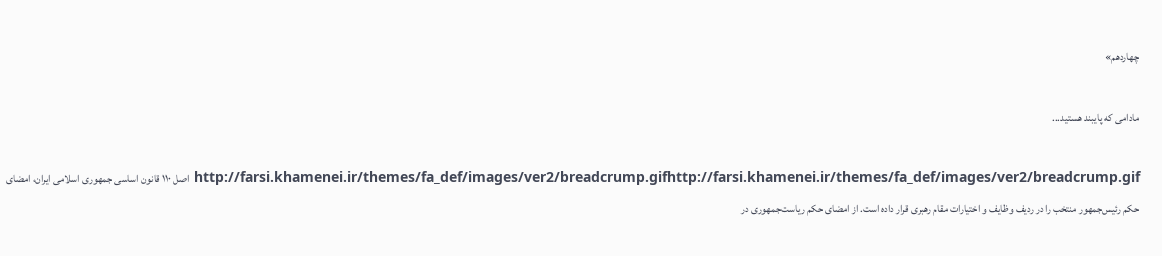چهاردهم»

مادامی که پایبند هستید...

http://farsi.khamenei.ir/themes/fa_def/images/ver2/breadcrump.gifhttp://farsi.khamenei.ir/themes/fa_def/images/ver2/breadcrump.gif اصل ۱۱۰ قانون اساسی جمهوری اسلامی ایران، امضای حکم رئیس‌جمهور منتخب را در ردیف وظایف و اختیارات مقام رهبری قرار داده است. از امضای حکم ریاست‌جمهوری در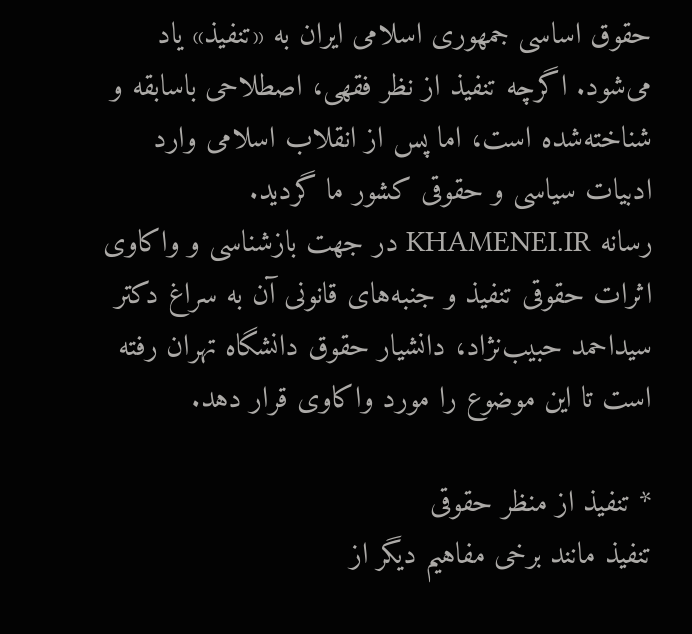حقوق اساسی جمهوری اسلامی ایران به «تنفیذ» یاد می‌شود. اگرچه تنفیذ از نظر فقهی، اصطلاحی باسابقه و شناخته‌شده است، اما پس از انقلاب اسلامی وارد ادبیات سیاسی و حقوقی کشور ما گردید.
رسانه KHAMENEI.IR در جهت بازشناسی و واکاوی اثرات حقوقی تنفیذ و جنبه‌های قانونی آن به سراغ دکتر سیداحمد حبیب‌نژاد، دانشیار حقوق دانشگاه تهران رفته است تا این موضوع را مورد واکاوی قرار دهد.

* تنفیذ از منظر حقوقی
تنفیذ مانند برخی مفاهیم دیگر از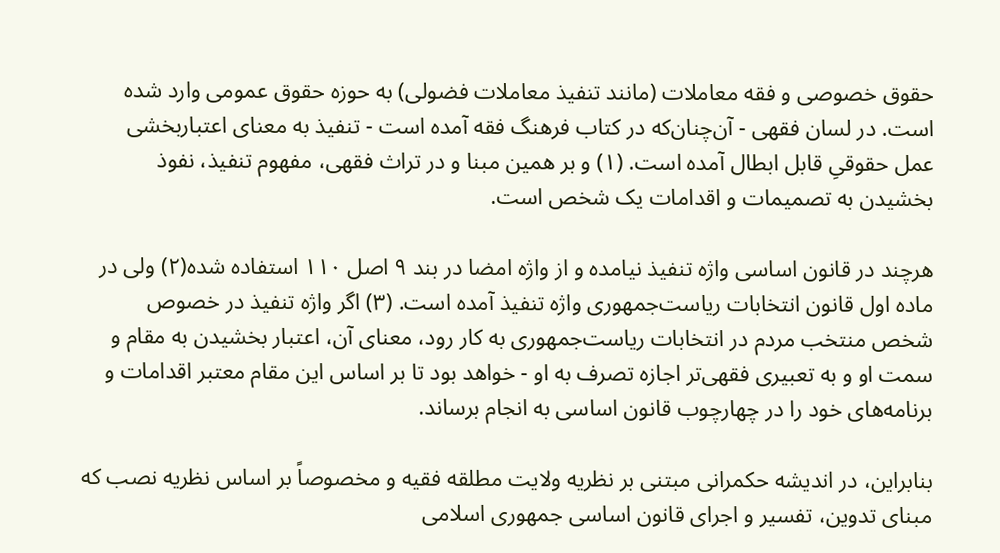حقوق خصوصی و فقه معاملات (مانند تنفیذ معاملات فضولی) به حوزه حقوق عمومی وارد شده است. در لسان فقهی - آن‌چنان‌که در کتاب فرهنگ فقه آمده است - تنفیذ به معنای اعتباربخشی عمل حقوقىِ قابل ابطال آمده است. (۱) و بر همین مبنا و در تراث فقهی، مفهوم تنفیذ، نفوذ بخشیدن به تصمیمات و اقدامات یک شخص است.

هرچند در قانون اساسی واژه تنفیذ نیامده و از واژه امضا در بند ۹ اصل ۱۱۰ استفاده شده(۲) ولی در ماده اول قانون انتخابات ریاست‌جمهوری واژه تنفیذ آمده است. (۳) اگر واژه تنفیذ در خصوص شخص منتخب مردم در انتخابات ریاست‌جمهوری به کار رود، معنای آن، اعتبار بخشیدن به مقام و سمت او و به تعبیری فقهی‌تر اجازه تصرف به او - خواهد بود تا بر اساس این مقام معتبر اقدامات و برنامه‌های خود را در چهارچوب قانون اساسی به انجام برساند.

بنابراین، در اندیشه حکمرانی مبتنی بر نظریه ولایت مطلقه فقیه و مخصوصاً بر اساس نظریه نصب که مبنای تدوین، تفسیر و اجرای قانون اساسی جمهوری اسلامی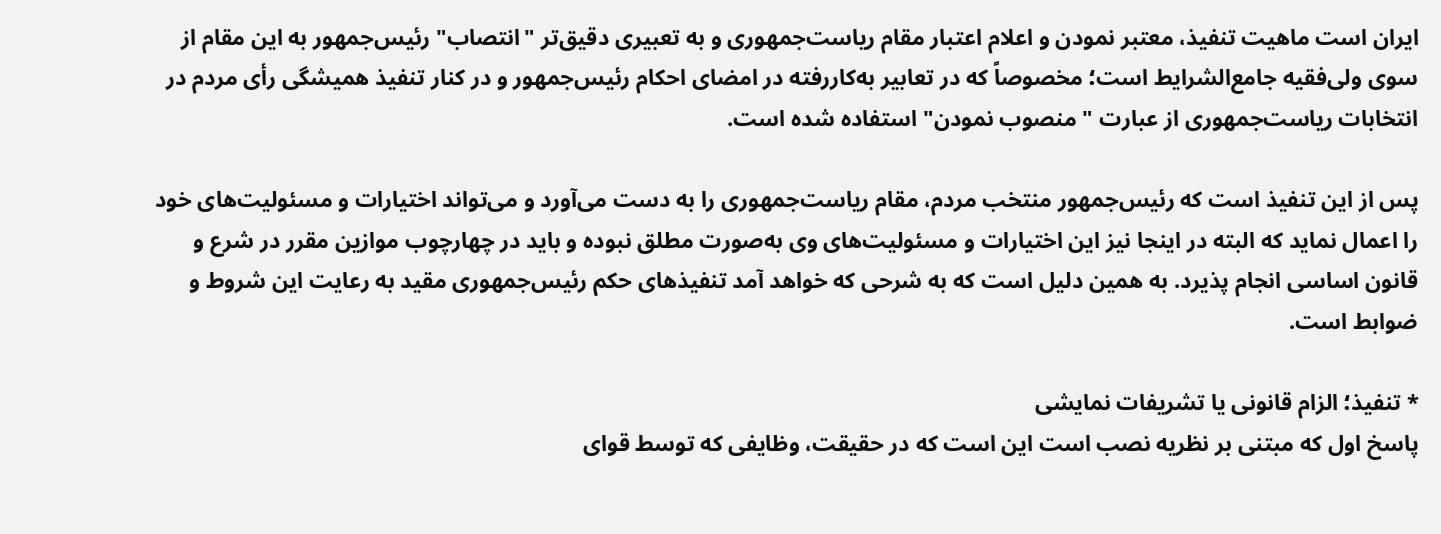ایران است ماهیت تنفیذ، معتبر نمودن و اعلام اعتبار مقام ریاست‌جمهوری و به تعبیری دقیق‌تر "انتصاب" رئیس‌جمهور به این مقام از سوی ولی‌فقیه جامع‌الشرایط است؛ مخصوصاً که در تعابیر به‌کاررفته در امضای احکام رئیس‌جمهور و در کنار تنفیذ همیشگی رأی مردم در انتخابات ریاست‌جمهوری از عبارت " منصوب نمودن" استفاده شده است.

پس از این تنفیذ است که رئیس‌جمهور منتخب مردم، مقام ریاست‌جمهوری را به دست می‌آورد و می‌تواند اختیارات و مسئولیت‌های خود را اعمال نماید که البته در اینجا نیز این اختیارات و مسئولیت‌های وی به‌صورت مطلق نبوده و باید در چهارچوب موازین مقرر در شرع و قانون اساسی انجام پذیرد. به همین دلیل است که به شرحی که خواهد آمد تنفیذهای حکم رئیس‌جمهوری مقید به رعایت این شروط و ضوابط است.

* تنفیذ؛ الزام قانونی یا تشریفات نمایشی
پاسخ اول که مبتنی بر نظریه نصب است این است که در حقیقت، وظایفی که توسط قوای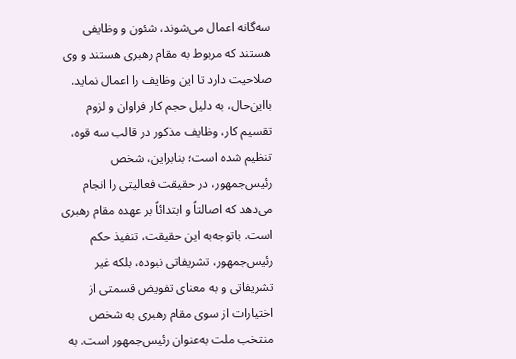سه‌گانه اعمال می‌شوند، شئون و وظایفی هستند که مربوط به مقام رهبری هستند و وی صلاحیت دارد تا این وظایف را اعمال نماید. بااین‌حال، به دلیل حجم کار فراوان و لزوم تقسیم کار، وظایف مذکور در قالب سه قوه، تنظیم شده است؛ بنابراین، شخص رئیس‌جمهور، در حقیقت فعالیتی را انجام می‌دهد که اصالتاً و ابتدائاً بر عهده مقام رهبری است. باتوجه‌به این حقیقت، تنفیذ حکم رئیس‌جمهور، تشریفاتی نبوده، بلکه غیر تشریفاتی و به معنای تفویض قسمتی از اختیارات از سوی مقام رهبری به شخص منتخب ملت به‌عنوان رئیس‌جمهور است. به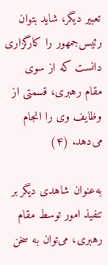تعبیر دیگر، شاید بتوان رئیس‌جمهور را کارگزاری دانست که از سوی مقام رهبری، قسمتی از وظایف وی را انجام می‌دهد. (۴)

به‌عنوان شاهدی دیگر بر تنفیذ امور توسط مقام رهبری، می‌توان به سخن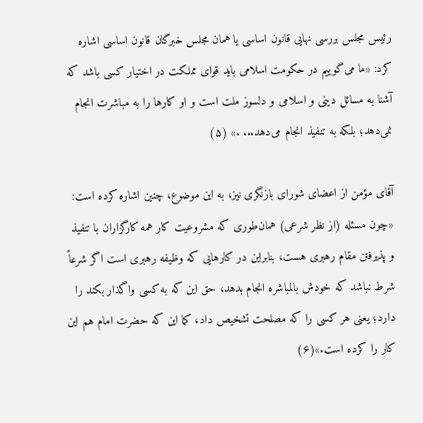رئیس مجلس بررسی نهایی قانون اساسی یا همان مجلس خبرگان قانون اساسی اشاره کرد: «ما می‌گوییم در حکومت اسلامی باید قوای مملکت در اختیار کسی باشد که آشنا به مسائل دینی و اسلامی و دلسوز ملت است و او کارها را به مباشرت انجام نمی‌دهد؛ بلکه به تنفیذ انجام می‌دهد... .» (۵)

آقای مؤمن از اعضای شورای بازنگری نیز، به این موضوع، چنین اشاره کرده است: «چون مسئله (از نظر شرعی) همان‌طوری که مشروعیت کار همه کارگزاران با تنفیذ و پذیرفتن مقام رهبری هست، بنابراین در کارهایی که وظیفه رهبری است اگر شرعاً شرط نباشد که خودش بالمباشره انجام بدهد، حق این که به کسی واگذار بکند را دارد؛ یعنی هر کسی را که مصلحت تشخیص داد، کما این که حضرت امام هم این کار را کرده است.»(۶)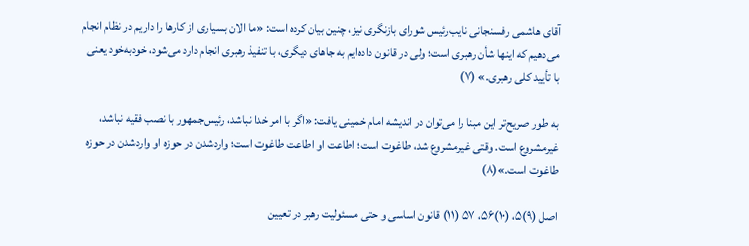آقای هاشمی رفسنجانی نایب‌رئیس شورای بازنگری نیز، چنین بیان کرده است: «ما الان بسیاری از کارها را داریم در نظام انجام می‌دهیم که اینها شأن رهبری است؛ ولی در قانون داده‌ایم به جاهای دیگری، با تنفیذ رهبری انجام دارد می‌شود، خودبه‌خود یعنی با تأیید کلی رهبری.» (۷)

به طور صریح‌تر این مبنا را می‌توان در اندیشه امام خمینی یافت: «اگر با امر خدا نباشد، رئیس‌جمهور با نصب فقیه نباشد، غیرمشروع است. وقتی غیرمشروع شد، طاغوت است؛ اطاعت او اطاعت طاغوت است؛ واردشدن در حوزه او واردشدن در حوزه طاغوت است.»(۸)

اصل (۹)۵، (۱۰)۵۶، ۵۷ (۱۱) قانون اساسی و حتی مسئولیت رهبر در تعیین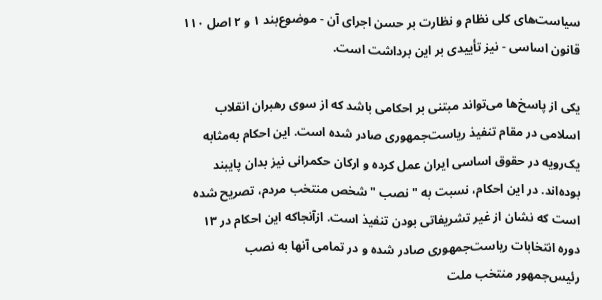سیاست‌های کلی نظام و نظارت بر حسن اجرای آن - موضوع‌بند ۱ و ۲ اصل ۱۱۰ قانون اساسی - نیز تأییدی بر این برداشت است.

یکی از پاسخ‌ها می‌تواند مبتنی بر احکامی باشد که از سوی رهبران انقلاب اسلامی در مقام تنفیذ ریاست‌جمهوری صادر شده است. این احکام به‌مثابه یک‌رویه در حقوق اساسی ایران عمل کرده و ارکان حکمرانی نیز بدان پایبند بوده‌اند. در این احکام، نسبت به " نصب "شخص منتخب مردم، تصریح شده است که نشان از غیر تشریفاتی بودن تنفیذ است. ازآنجاکه این احکام در ۱۳ دوره انتخابات ریاست‌جمهوری صادر شده و در تمامی آنها به نصب رئیس‌جمهور منتخب ملت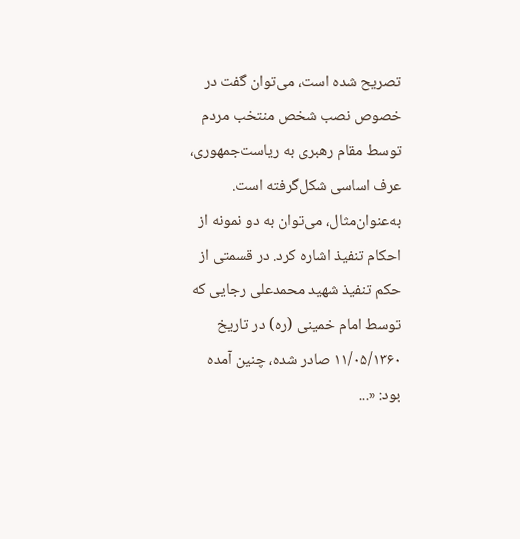تصریح شده است، می‌توان گفت در خصوص نصب شخص منتخب مردم توسط مقام رهبری به ریاست‌جمهوری، عرف اساسی شکل‌گرفته است. به‌عنوان‌مثال، می‌توان به دو نمونه از احکام تنفیذ اشاره کرد. در قسمتی از حکم تنفیذ شهید محمدعلی رجایی که توسط امام خمینی (ره) در تاریخ ۱۱/۰۵/۱۳۶۰ صادر شده، چنین آمده بود: «...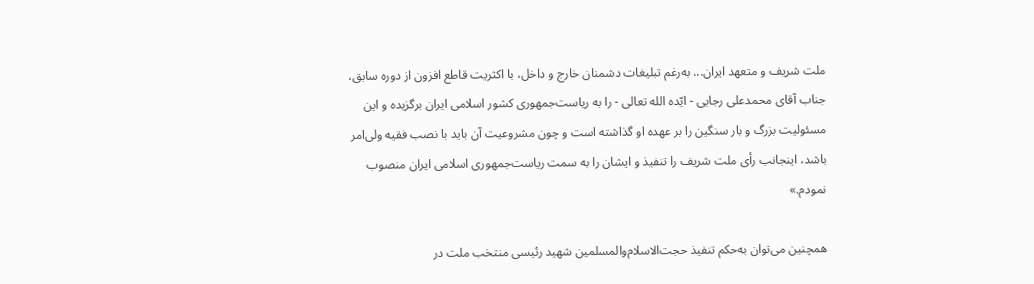ملت شریف و متعهد ایران... به‌رغم تبلیغات دشمنان خارج و داخل، با اکثریت قاطع افزون از دوره سابق، جناب آقای محمدعلی رجایی - ایّده الله تعالی - را به ریاست‌جمهوری کشور اسلامی ایران برگزیده و این مسئولیت بزرگ و بار سنگین را بر عهده او گذاشته است و چون مشروعیت آن باید با نصب فقیه ولی‌امر باشد، اینجانب رأی ملت شریف را تنفیذ و ایشان را به سمت ریاست‌جمهوری اسلامی ایران منصوب نمودم.»

همچنین می‌توان به‌حکم تنفیذ حجت‌الاسلام‌والمسلمین شهید رئیسی منتخب ملت در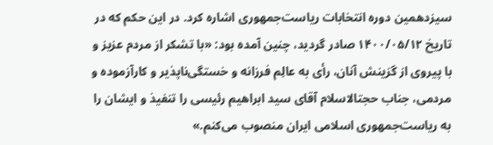سیزدهمین دوره انتخابات ریاست‌جمهوری اشاره کرد. در این حکم که در تاریخ ۱۴۰۰/۰۵/۱۲ صادر گردید، چنین آمده بود: «با تشکر از مردم عزیز و با پیروی از گزینش آنان، رأی به عالِم فرزانه و خستگی‌ناپذیر و کارآزموده و مردمی، جناب حجتالاسلام آقای سید ابراهیم رئیسی را تنفیذ و ایشان را به ریاست‌جمهوری اسلامی ایران منصوب می‌کنم.»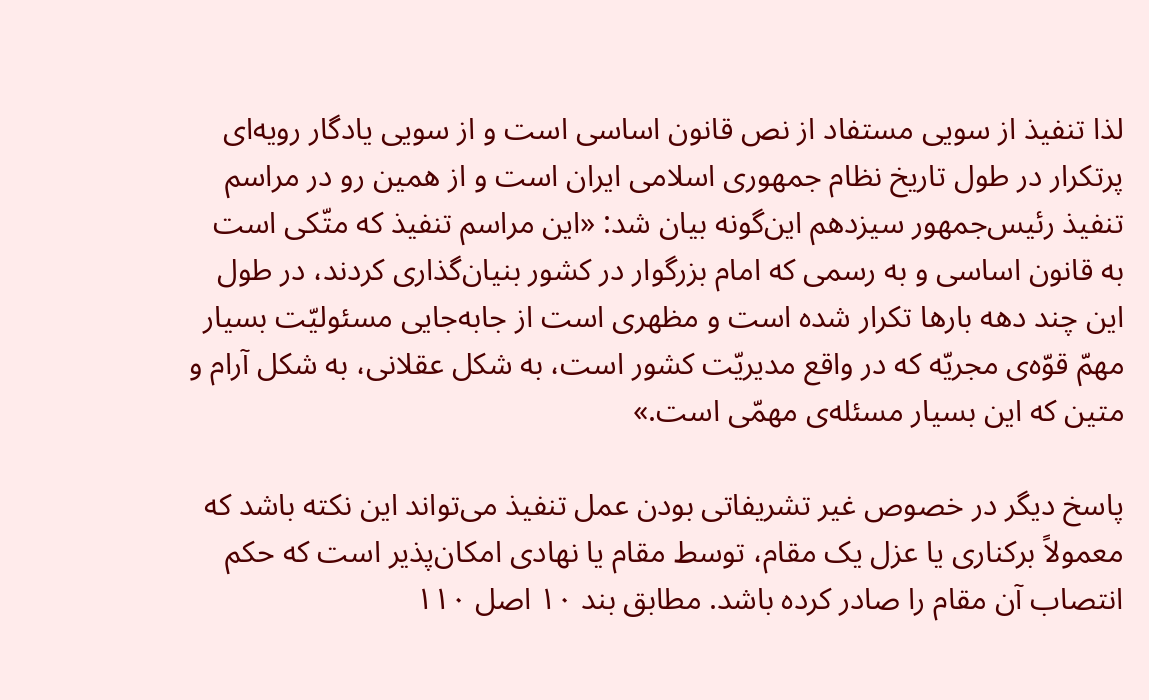لذا تنفیذ از سویی مستفاد از نص قانون اساسی است و از سویی یادگار رویه‌ای پرتکرار در طول تاریخ نظام جمهوری اسلامی ایران است و از همین رو در مراسم تنفیذ رئیس‌جمهور سیزدهم این‌گونه بیان شد: «این مراسم تنفیذ که متّکی است به قانون اساسی و به رسمی که امام بزرگوار در کشور بنیان‌گذاری کردند، در طول این چند دهه بارها تکرار شده است و مظهری است از جابه‌جایی مسئولیّت بسیار مهمّ قوّه‌ی مجریّه که در واقع مدیریّت کشور است، به شکل عقلانی، به شکل آرام و متین که این بسیار مسئله‌ی مهمّی است.»

پاسخ دیگر در خصوص غیر تشریفاتی بودن عمل تنفیذ می‌تواند این نکته باشد که معمولاً برکناری یا عزل یک مقام، توسط مقام یا نهادی امکان‌پذیر است که حکم انتصاب آن مقام را صادر کرده باشد. مطابق بند ۱۰ اصل ۱۱۰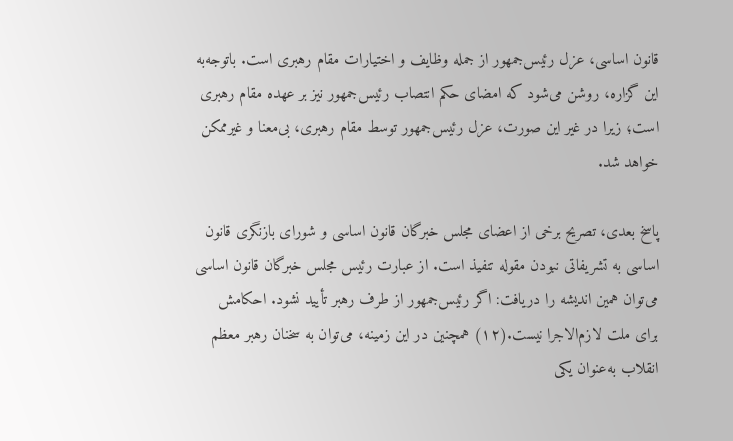قانون اساسی، عزل رئیس‌جمهور از جمله وظایف و اختیارات مقام رهبری است. باتوجه‌به این گزاره، روشن می‌شود که امضای حکم انتصاب رئیس‌جمهور نیز بر عهده مقام رهبری است؛ زیرا در غیر این صورت، عزل رئیس‌جمهور توسط مقام رهبری، بی‌معنا و غیرممکن خواهد شد.

پاسخ بعدی، تصریح برخی از اعضای مجلس خبرگان قانون اساسی و شورای بازنگری قانون اساسی به تشریفاتی نبودن مقوله تنفیذ است. از عبارت رئیس مجلس خبرگان قانون اساسی می‌توان همین اندیشه را دریافت: اگر رئیس‌جمهور از طرف رهبر تأیید نشود. احکامش برای ملت لازم‌الاجرا نیست.(۱۲) همچنین در این زمینه، می‌توان به سخنان رهبر معظم انقلاب به‌عنوان یکی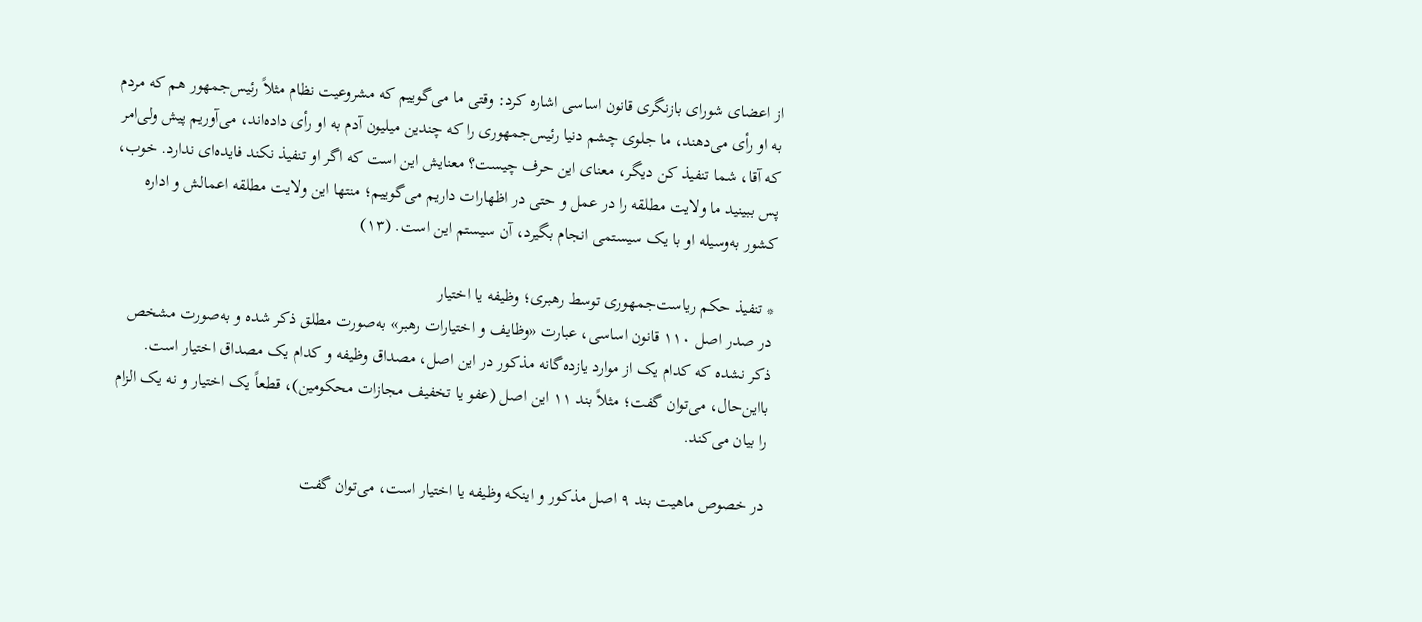از اعضای شورای بازنگری قانون اساسی اشاره کرد: وقتی ما می‌گوییم که مشروعیت نظام مثلاً رئیس‌جمهور هم که مردم به او رأی می‌دهند، ما جلوی چشم دنیا رئیس‌جمهوری را که چندین میلیون آدم به او رأی داده‌اند، می‌آوریم پیش ولی‌امر که آقا، شما تنفیذ کن دیگر، معنای این حرف چیست؟ معنایش این است که اگر او تنفیذ نکند فایده‌ای ندارد. خوب، پس ببینید ما ولایت مطلقه را در عمل و حتی در اظهارات داریم می‌گوییم؛ منتها این ولایت مطلقه اعمالش و اداره کشور به‌وسیله او با یک سیستمی انجام بگیرد، آن سیستم این است. (۱۳)

* تنفیذ حکم ریاست‌جمهوری توسط رهبری؛ وظیفه یا اختیار
در صدر اصل ۱۱۰ قانون اساسی، عبارت «وظایف و اختیارات رهبر» به‌صورت مطلق ذکر شده و به‌صورت مشخص ذکر نشده که کدام یک از موارد یازده‌گانه مذکور در این اصل، مصداق وظیفه و کدام یک مصداق اختیار است. بااین‌حال، می‌توان گفت؛ مثلاً بند ۱۱ این اصل (عفو یا تخفیف مجازات محکومین)، قطعاً یک اختیار و نه یک الزام را بیان می‌کند.

در خصوص ماهیت بند ۹ اصل مذکور و اینکه وظیفه یا اختیار است، می‌توان گفت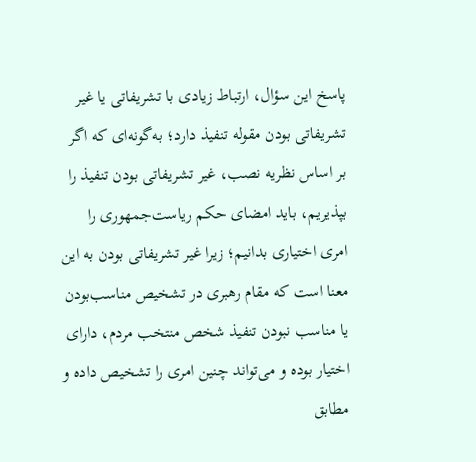پاسخ این سؤال، ارتباط زیادی با تشریفاتی یا غیر تشریفاتی بودن مقوله تنفیذ دارد؛ به‌گونه‌ای که اگر بر اساس نظریه نصب، غیر تشریفاتی بودن تنفیذ را بپذیریم، باید امضای حکم ریاست‌جمهوری را امری اختیاری بدانیم؛ زیرا غیر تشریفاتی بودن به این معنا است که مقام رهبری در تشخیص مناسب‌بودن یا مناسب نبودن تنفیذ شخص منتخب مردم، دارای اختیار بوده و می‌تواند چنین امری را تشخیص داده و مطابق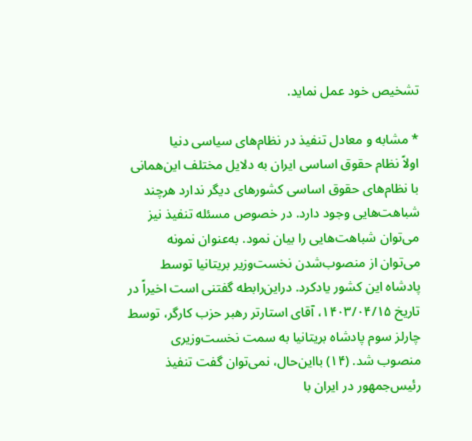تشخیص خود عمل نماید.

* مشابه و معادل تنفیذ در نظام‌های سیاسی دنیا
اولاً نظام حقوق اساسی ایران به دلایل مختلف این‌همانی با نظام‌های حقوق اساسی کشورهای دیگر ندارد هرچند شباهت‌هایی وجود دارد. در خصوص مسئله تنفیذ نیز می‌توان شباهت‌هایی را بیان نمود. به‌عنوان نمونه می‌توان از منصوب‌شدن نخست‌وزیر بریتانیا توسط پادشاه این کشور یادکرد. دراین‌رابطه گفتنی است اخیراً در تاریخ ۱۴۰۳/۰۴/۱۵، آقای استارتر رهبر حزب کارگر، توسط چارلز سوم پادشاه بریتانیا به سمت نخست‌وزیری منصوب شد. (۱۴) بااین‌حال، نمی‌توان گفت تنفیذ رئیس‌جمهور در ایران با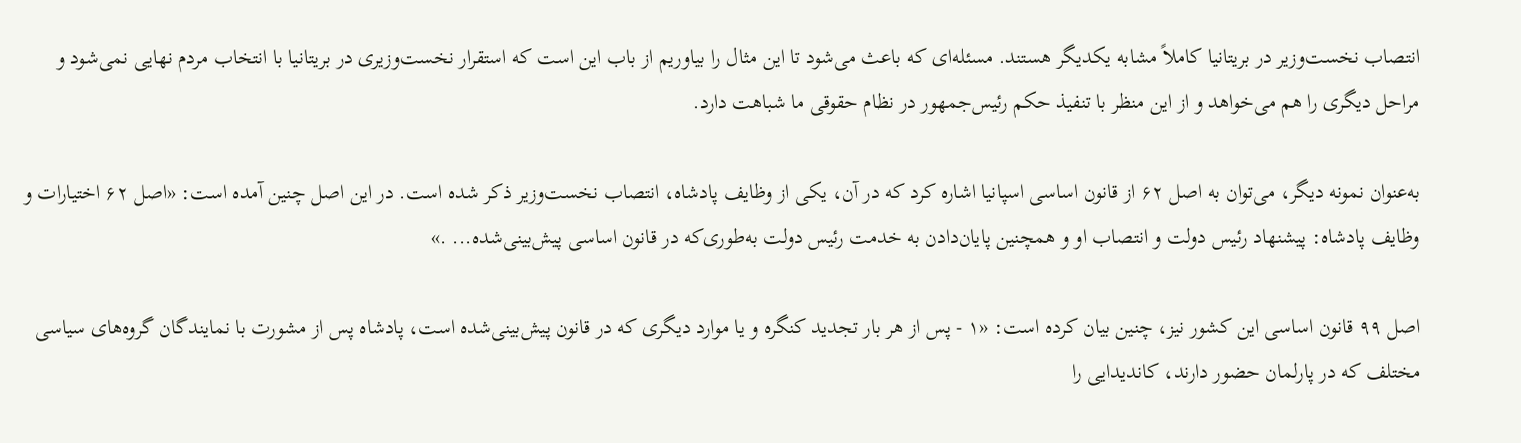انتصاب نخست‌وزیر در بریتانیا کاملاً مشابه یکدیگر هستند. مسئله‌ای که باعث می‌شود تا این مثال را بیاوریم از باب این است که استقرار نخست‌وزیری در بریتانیا با انتخاب مردم نهایی نمی‌شود و مراحل دیگری را هم می‌خواهد و از این منظر با تنفیذ حکم رئیس‌جمهور در نظام حقوقی ما شباهت دارد.

به‌عنوان نمونه دیگر، می‌توان به اصل ۶۲ از قانون اساسی اسپانیا اشاره کرد که در آن، یکی از وظایف پادشاه، انتصاب نخست‌وزیر ذکر شده است. در این اصل چنین آمده است: «اصل ۶۲ اختیارات و وظایف پادشاه: پیشنهاد رئیس دولت و انتصاب او و همچنین پایان‌دادن به خدمت رئیس دولت به‌طوری‌که در قانون اساسی پیش‌بینی‌شده... .»

اصل ۹۹ قانون اساسی این کشور نیز، چنین بیان کرده است: «۱ - پس از هر بار تجدید کنگره و یا موارد دیگری که در قانون پیش‌بینی‌شده است، پادشاه پس از مشورت با نمایندگان گروه‌های سیاسی مختلف که در پارلمان حضور دارند، کاندیدایی را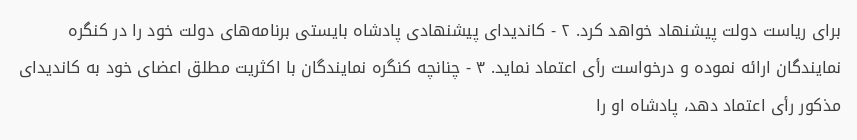برای ریاست دولت پیشنهاد خواهد کرد. ۲ - کاندیدای پیشنهادی پادشاه بایستی برنامه‌های دولت خود را در کنگره نمایندگان ارائه نموده و درخواست رأی اعتماد نماید. ۳ - چنانچه کنگره نمایندگان با اکثریت مطلق اعضای خود به کاندیدای مذکور رأی اعتماد دهد، پادشاه او را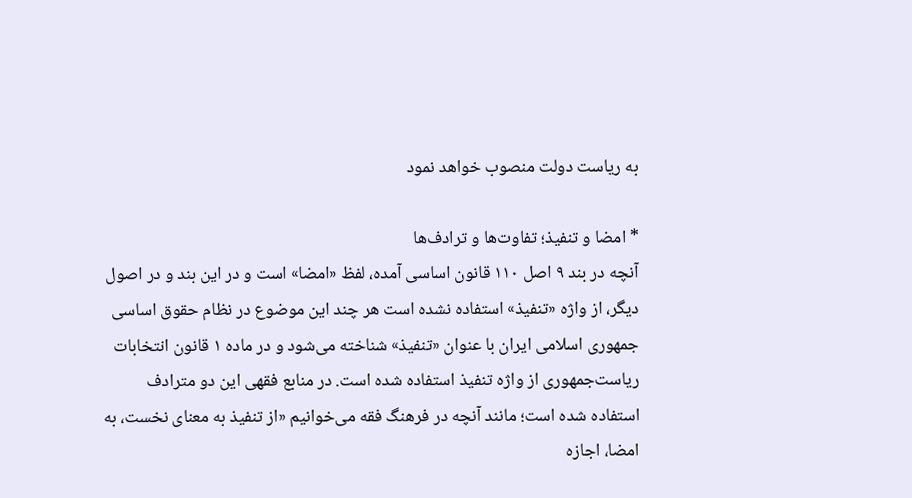به ریاست دولت منصوب خواهد نمود

* امضا و تنفیذ؛ تفاوت‌ها و ترادف‌ها
آنچه در بند ۹ اصل ۱۱۰ قانون اساسی آمده، لفظ «امضا» است و در این بند و در اصول دیگر، از واژه «تنفیذ» استفاده نشده است هر چند این موضوع در نظام حقوق اساسی جمهوری اسلامی ایران با عنوان «تنفیذ» شناخته می‌شود و در ماده ۱ قانون انتخابات ریاست‌جمهوری از واژه تنفیذ استفاده شده است. در منابع فقهی این دو مترادف استفاده شده است؛ مانند آنچه در فرهنگ فقه می‌خوانیم «از تنفیذ به معناى نخست، به امضا، اجازه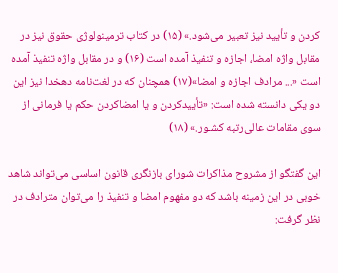کردن و تأیید نیز تعبیر مى‌شود.» (۱۵) در کتاب ترمینولوژی حقوق نیز در مقابل واژه امضا، اجازه و تنفیذ آمده است (۱۶) و در مقابل واژه تنفیذ آمده است «... مرادف اجازه و امضا»(۱۷) همچنان که در لغت‌نامه دهخدا نیز این دو یکی دانسته شده است: «تأییدکردن و یا امضاکردن حکم یا فرمانی از سوی مقامات عالی‌رتبه کشـور.» (۱۸)

این گفتگو از مشروح مذاکرات شورای بازنگری قانون اساسی می‌تواند شاهد خوبی در این زمینه باشد که دو مفهوم امضا و تنفیذ را می‌توان مترادف در نظر گرفت: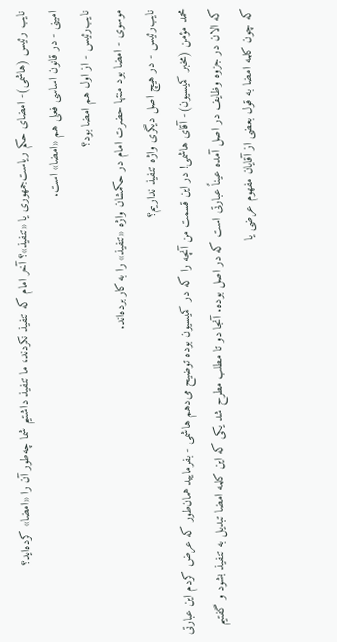نایب رئیس (هاشمی)- امضای حکم ریاست‌جمهوری یا «تنفیذ»؟ آخر امام که تنفیذ نکردند، ما تنفیذ داشتیم شما چه‌طور آن را «امضا» کرده‌اید؟
امینی - در قانون اساسی فعلی هم «امضا» است.
نایب‌رئیس - از اول هم امضا بود؟
موسوی - امضا بود منتها حضرت امام در حکمشان واژه «تنفیذ» را به کار برده‌اند.
نایب‌رئیس - در هیچ اصل دیگری واژه تنفیذ نداریم؟
محمد مؤمن (مخبر کمیسیون)- آقای هاشمی! در این قسمت من آنچه را که در کمیسیون بوده توضیح می‌دهم هاشمی - بفرمایید همان‌طور که عرض کردم این عبارتی که الان در جزوه وظایف در اصل آمده عیناً عبارتی است که در اصل بوده. آنجا دو تا مطلب مطرح شد یکی که این کلمه امضا تبدیل به تنفیذ بشود و گفتیم که چون کلمه امضا به قول بعضی از آقایان مفهوم عرضی یا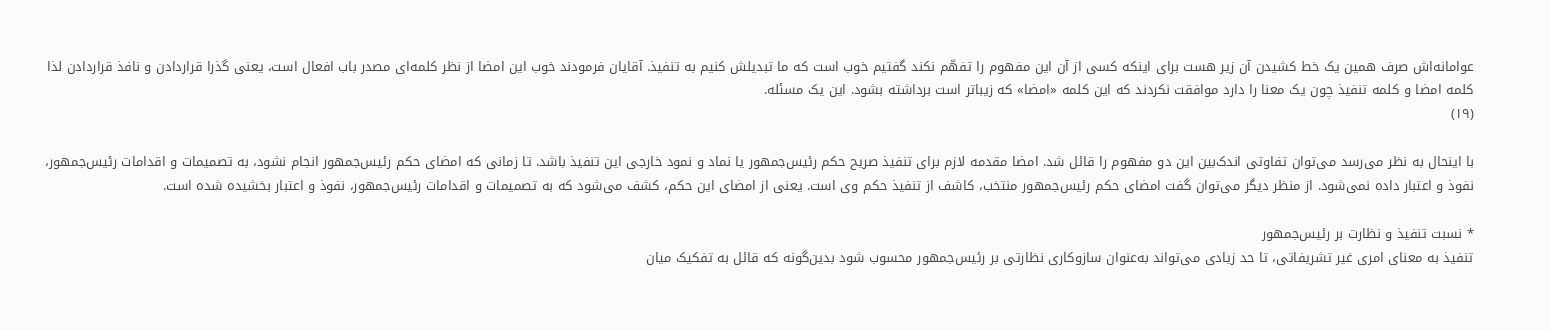عوامانه‌اش صرف همین یک خط کشیدن آن زیر هست برای اینکه کسی از آن این مفهوم را تفهّم نکند گفتیم خوب است که ما تبدیلش کنیم به تنفیذ. آقایان فرمودند خوب این امضا از نظر کلمه‌ای مصدر باب افعال است، یعنی گذرا قراردادن و نافذ قراردادن لذا کلمه امضا و کلمه تنفیذ چون یک معنا را دارد موافقت نکردند که این کلمه «امضا» که زیباتر است برداشته بشود. این یک مسئله.
(۱۹)

با اینحال به نظر می‌رسد می‌توان تفاوتی اندک‌بین این دو مفهوم را قائل شد. امضا مقدمه لازم برای تنفیذ صریح حکم رئیس‌جمهور یا نماد و نمود خارجی این تنفیذ باشد. تا زمانی که امضای حکم رئیس‌جمهور انجام نشود، به تصمیمات و اقدامات رئیس‌جمهور، نفوذ و اعتبار داده نمی‌شود. از منظر دیگر می‌توان گفت امضای حکم رئیس‌جمهور منتخب، کاشف از تنفیذ حکم وی است. یعنی از امضای این حکم، کشف می‌شود که به تصمیمات و اقدامات رئیس‌جمهور، نفوذ و اعتبار بخشیده شده است.

* نسبت تنفیذ و نظارت بر رئیس‌جمهور
تنفیذ به معنای امری غیر تشریفاتی، تا حد زیادی می‌تواند به‌عنوان سازوکاری نظارتی بر رئیس‌جمهور محسوب شود بدین‌گونه که قائل به تفکیک میان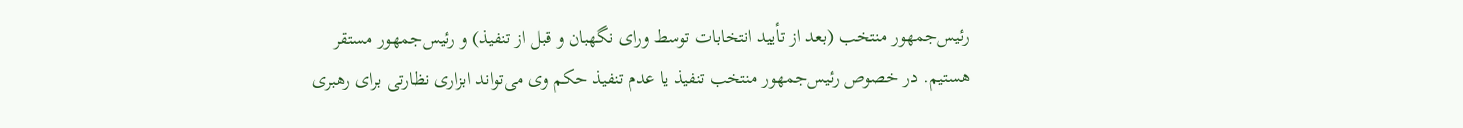رئیس‌جمهور منتخب (بعد از تأیید انتخابات توسط ورای نگهبان و قبل از تنفیذ) و رئیس‌جمهور مستقر هستیم. در خصوص رئیس‌جمهور منتخب تنفیذ یا عدم تنفیذ حکم وی می‌تواند ابزاری نظارتی برای رهبری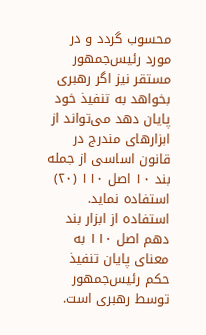محسوب گردد و در مورد رئیس‌جمهور مستقر نیز اگر رهبری بخواهد به تنفیذ خود پایان دهد می‌تواند از ابزارهای مندرج در قانون اساسی از جمله بند ۱۰ اصل ۱۱۰ (۲۰) استفاده نماید. استفاده از ابزار بند دهم اصل ۱۱۰ به معنای پایان تنفیذ حکم رئیس‌جمهور توسط رهبری است.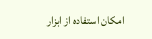امکان استفاده از ابزار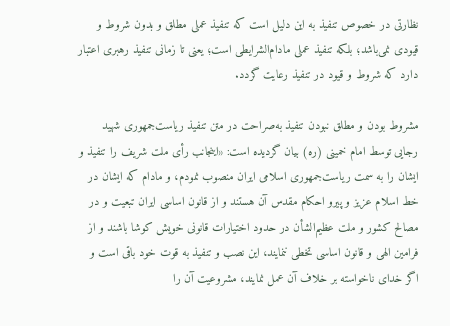نظارتی در خصوص تنفیذ به این دلیل است که تنفیذ عملی مطلق و بدون شروط و قیودی نمی‌باشد؛ بلکه تنفیذ عملی مادام‌الشرایطی است؛ یعنی تا زمانی تنفیذ رهبری اعتبار دارد که شروط و قیود در تنفیذ رعایت گردد.

مشروط بودن و مطلق نبودن تنفیذ به‌صراحت در متن تنفیذ ریاست‌جمهوری شهید رجایی توسط امام خمینی (ره) بیان گردیده است: «اینجانب رأی ملت شریف را تنفیذ و ایشان را به سمت ریاست‌جمهوری اسلامی ایران منصوب نمودم، و مادام که ایشان در خط اسلام عزیز و پیرو احکام مقدس آن هستند و از قانون اساسی ایران تبعیت و در مصالح کشور و ملت عظیم‌الشأن در حدود اختیارات قانونی خویش کوشا باشند و از فرامین الهی و قانون اساسی تخطی ننمایند، این نصب و تنفیذ به قوت خود باقی است و اگر خدای ناخواسته بر خلاف آن عمل نمایند، مشروعیت آن را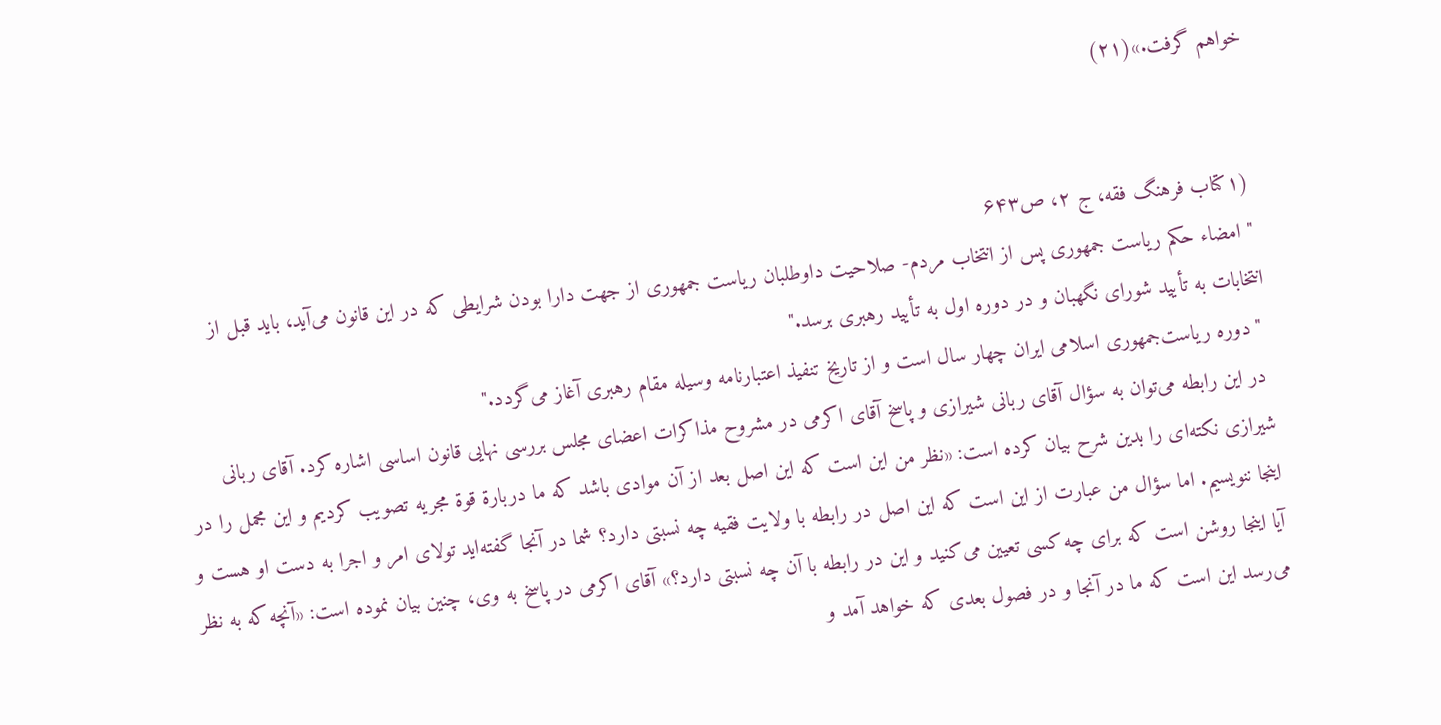خواهم گرفت.»(۲۱)


 (۱کتاب فرهنگ فقه، ج ۲، ص۶۴۳
 " امضاء حکم ریاست جمهوری پس از انتخاب مردم- صلاحیت داوطلبان ریاست جمهوری از جهت دارا بودن شرایطی که در این قانون می‌‌آید، باید قبل از انتخابات به تأیید شورای نگهبان و در دوره اول به تأیید رهبری برسد."
 "دوره ریاست‌جمهوری اسلامی ایران چهار سال است و از تاریخ تنفیذ اعتبارنامه وسیله مقام رهبری آغاز می‌گردد."
 در این رابطه می‌توان به سؤال آقای ربانی شیرازی و پاسخ آقای اکرمی در مشروح مذاکرات اعضای مجلس بررسی نهایی قانون اساسی اشاره کرد. آقای ربانی شیرازی نکته‌ای را بدین شرح بیان کرده است: «نظر من این است که این اصل بعد از آن موادی باشد که ما دربارة قوة مجریه تصویب کردیم و این مجمل را در اینجا ننویسیم. اما سؤال من عبارت از این است که این اصل در رابطه با ولایت فقیه چه نسبتی دارد؟ شما در آنجا گفته‌اید تولای امر و اجرا به دست او هست و آیا اینجا روشن است که برای چه کسی تعیین می‌کنید و این در رابطه با آن چه نسبتی دارد؟» آقای اکرمی در پاسخ به وی، چنین بیان نموده است: «آنچه که به نظر می‌رسد این است که ما در آنجا و در فصول بعدی که خواهد آمد و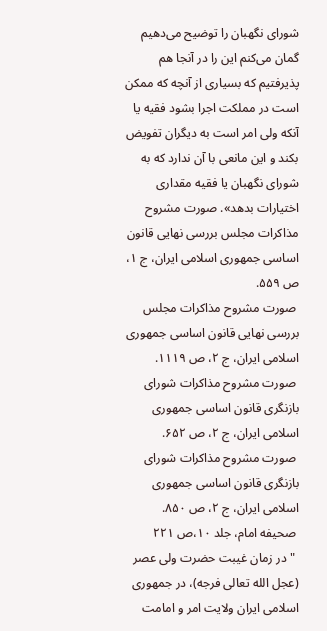شورای نگهبان را توضیح می‌دهیم گمان می‌کنم این را در آنجا هم پذیرفتیم که بسیاری از آنچه که ممکن است در مملکت اجرا بشود فقیه یا آنکه ولی امر است به دیگران تفویض بکند و این مانعی با آن ندارد که به شورای نگهبان یا فقیه مقداری اختیارات بدهد». صورت مشروح مذاکرات مجلس بررسی نهایی قانون اساسی جمهوری اسلامی ایران، ج ۱، ص ۵۵۹.
 صورت مشروح مذاکرات مجلس بررسی نهایی قانون اساسی جمهوری اسلامی ایران، ج ۲، ص ۱۱۱۹.
 صورت مشروح مذاکرات شورای بازنگری قانون اساسی جمهوری اسلامی ایران، ج ۲، ص ۶۵۲.
 صورت مشروح مذاکرات شورای بازنگری قانون اساسی جمهوری اسلامی ایران، ج ۲، ص ۸۵۰.
 صحیفه امام، جلد ۱۰،ص ۲۲۱
 "در زمان غیبت حضرت ولی عصر (عجل الله تعالی فرجه)، در جمهوری اسلامی ایران ولایت امر و امامت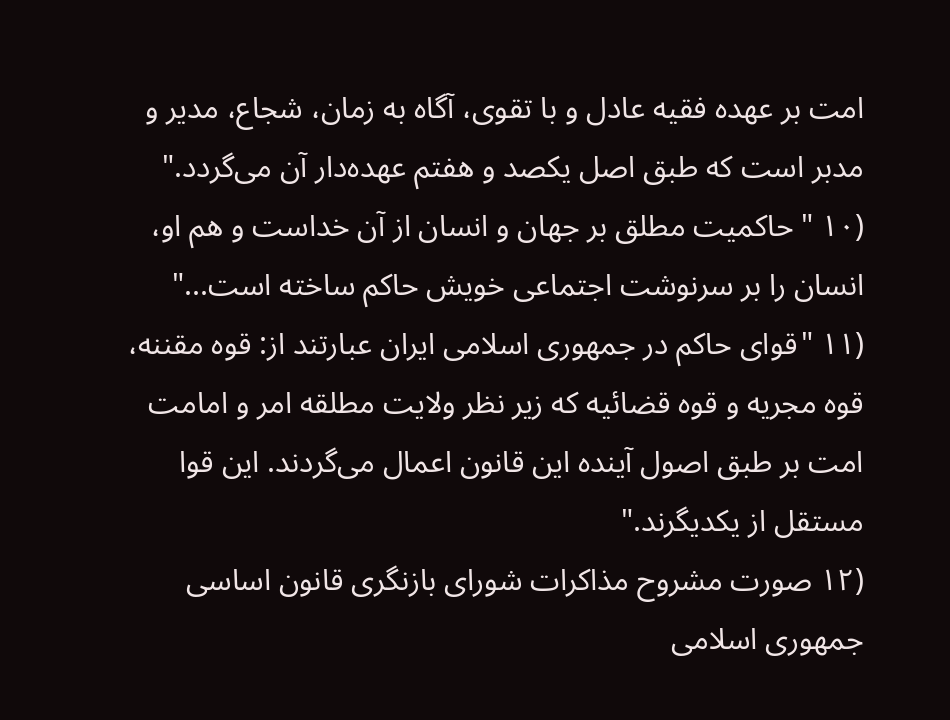امت بر عهده فقیه عادل و با تقوی، آگاه به زمان، شجاع، مدیر و مدبر است که طبق اصل یکصد و هفتم عهده‌‌دار آن می‌گردد."
(۱۰ " حاکمیت مطلق بر جهان و انسان از آن خداست و هم او، انسان را بر سرنوشت اجتماعی خویش حاکم ساخته است..."
(۱۱ "قوای حاکم در جمهوری اسلامی ایران عبارتند از: قوه مقننه، قوه مجریه و قوه قضائیه که زیر نظر ولایت مطلقه امر و امامت امت بر طبق اصول آینده این قانون اعمال می‌گردند. این قوا مستقل از یکدیگرند."
(۱۲ صورت مشروح مذاکرات شورای بازنگری قانون اساسی جمهوری اسلامی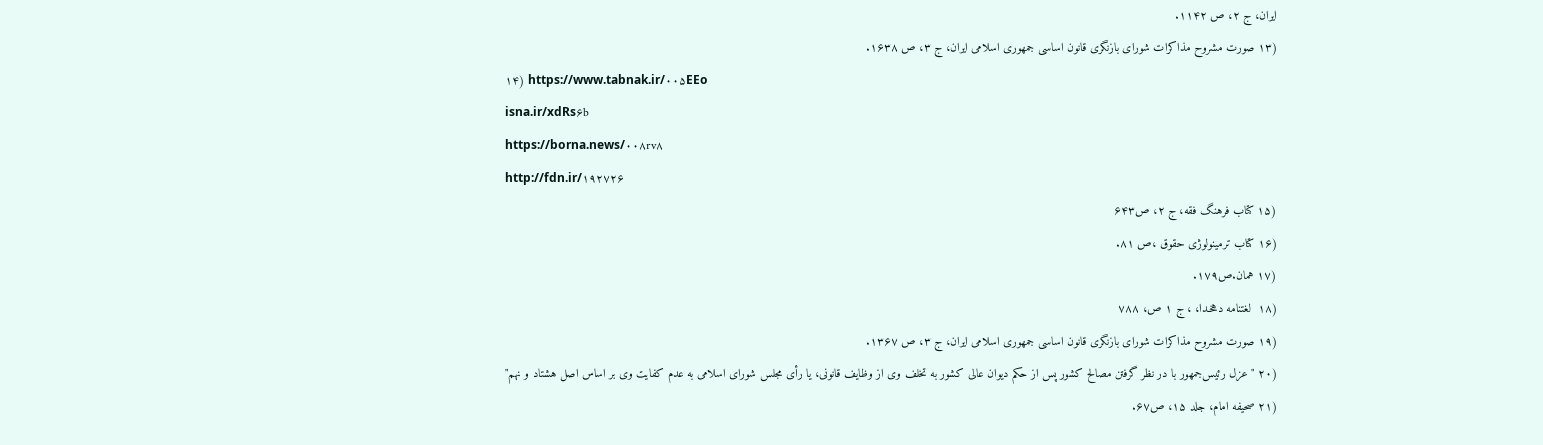ایران، ج ۲، ص ۱۱۴۲.
(۱۳ صورت مشروح مذاکرات شورای بازنگری قانون اساسی جمهوری اسلامی ایران، ج ۳، ص ۱۶۳۸.
۱۴) https://www.tabnak.ir/۰۰۵EEo
isna.ir/xdRs۶b
https://borna.news/۰۰۸rv۸
http://fdn.ir/۱۹۲۷۲۶
(۱۵ کتاب فرهنگ فقه، ج ۲، ص۶۴۳
(۱۶ کتاب ترمینولوژی حقوق ،ص ۸۱.
(۱۷ همان.ص۱۷۹.
(۱۸  لغتنامه دهخـدا، ، ج ۱ ص، ۷۸۸
(۱۹ صورت مشروح مذاکرات شورای بازنگری قانون اساسی جمهوری اسلامی ایران، ج ۳، ص ۱۳۶۷.
(۲۰ " عزل رئیس‌‌جمهور با در نظر گرفتن مصالح کشور پس از حکم دیوان عالی کشور به تخلف وی از وظایف قانونی، یا رأی مجلس شورای اسلامی به عدم کفایت وی بر اساس اصل هشتاد و نهم"
(۲۱ صحیفه امام، جلد ۱۵، ص۶۷.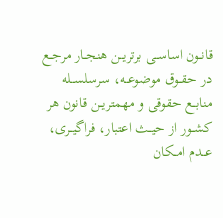قانــون اساســی برتریــن هنجــار مرجــع در حقــوق موضوعــه، سرسلســله منابــع حقوقی و مهمتریــن قانون هر کشــور از حیــث اعتبار، فراگیــری، عــدم امــکان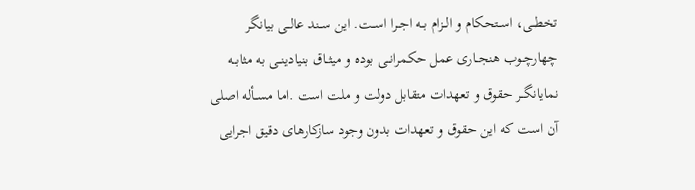تخطــی، اســتحکام و الــزام بــه اجــرا اســت. این ســند عالــی بیانگر چهارچــوب هنجــاری عمل حکمرانــی بوده و میثــاق بنیادینــی به مثابــه نمایانگــر حقوق و تعهدات متقابل دولت و ملت است .اما مســأله اصلی آن است که این حقوق و تعهدات بدون وجود سازکارهای دقیق اجرایی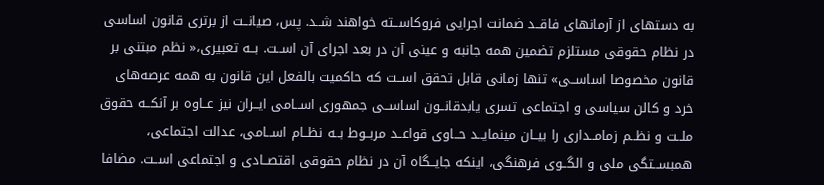به دستهای از آرمانهای فاقــد ضمانت اجرایی فروکاســته خواهند شــد. پس، صیانــت از برتری قانون اساسی در نظام حقوقی مستلزم تضمین همه جانبه و عینی آن در بعد اجرای آن اســت. بــه تعبیری،« نظم مبتنی بر قانون مخصوصا اساســی» تنها زمانی قابل تحقق اســت که حاکمیت بالفعل این قانون به همه عرصه‌های خرد و کالن سیاسی و اجتماعی تسری یابدقانــون اساســی جمهوری اســامی ایــران نیز عــاوه بر آنکــه حقوق ملــت و نظــم زمامــداری را بیــان مینمایــد حــاوی قواعــد مربــوط بــه نظــام اســامی، عدالت اجتماعی، همبســتگی ملی و الگــوی فرهنگی، اینکه جایــگاه آن در نظام حقوقی اقتصــادی و اجتماعی اســت. مضافا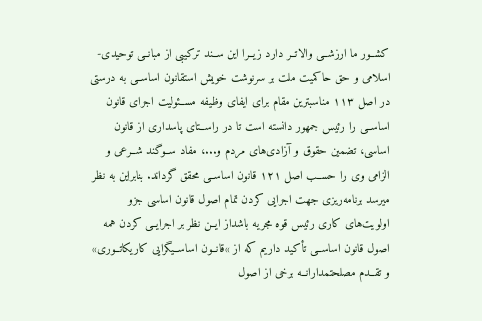کشــور ما ارزشــی والاتــر دارد زیــرا این ســند ترکیبی از مبانــی توحیدی- اسلامی و حق حاکمیت ملت بر سرنوشت خویش استقانون اساســی به درستی در اصل ۱۱۳ مناسبترین مقام برای ایفای وظیفه مســئولیت اجرای قانون اساســی را رئیس جمهور دانسته است تا در راســتای پاسداری از قانون اساسی، تضمین حقوق و آزادی‌های مردم و...، مفاد ســوگند شــرعی و الزامی وی را حســب اصل ۱۲۱ قانون اساســی محقق گرداند. بنابراین به نظر میرسد برنامه‌ریزی جهت اجرایی کردن تمام اصول قانون اساسی جزو اولویت‌های کاری رئیس قوه مجریه باشداز ایــن نظر بر اجرایــی کردن همه اصول قانون اساســی تأکید داریم که از »قانــون اساســیگرایی کاریکاتــوری» و تقــدم مصلحتمدارانــه برخی از اصول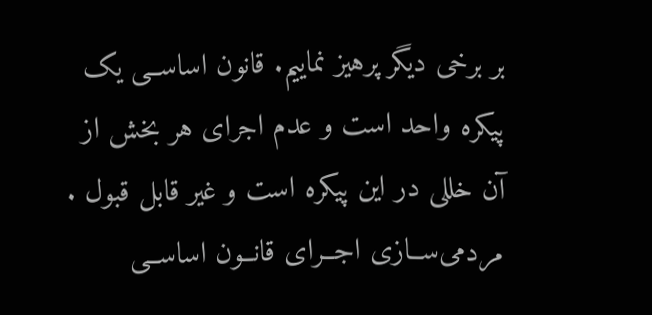بر برخی دیگر پرهیز نماییم. قانون اساســی یک پیکره واحد است و عدم اجرای هر بخش از آن خللی در این پیکره است و غیر قابل قبول . مردمی‌ســازی اجــرای قانــون اساســی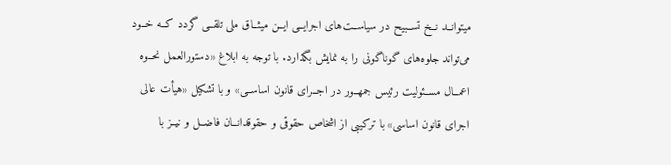میتوانــد نــخ تســبیح در سیاســت‌های اجرایــی ایــن میثــاق ملی تلقــی گردد کــه خــود می‌تواند جلوه‌های گوناگونی را به نمایش بگذارد. با توجه به ابلاغ «دستورالعمل نحــوه اعمــال مســئولیت رئیس جمهــور در اجــرای قانون اساســی» و با تشکیل «هیأت عالی اجرای قانون اساسی» با ترکیبی از اشخاص حقوقی و حقوقدانــان فاضــل و نیــز با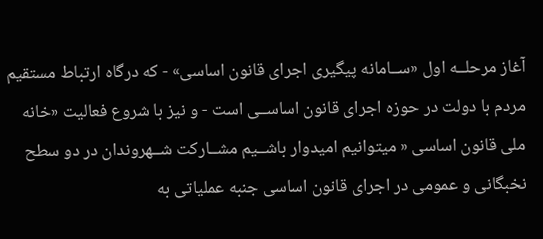آغاز مرحلــه اول «ســامانه پیگیری اجرای قانون اساسی» - که درگاه ارتباط مستقیم مردم با دولت در حوزه اجرای قانون اساســی است - و نیز با شروع فعالیت «خانه ملی قانون اساسی « میتوانیم امیدوار باشــیم مشــارکت شــهروندان در دو سطح نخبگانی و عمومی در اجرای قانون اساسی جنبه عملیاتی به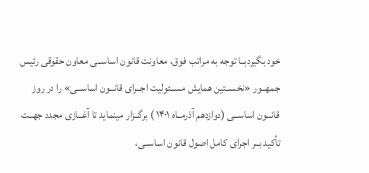خود بگیردبــا توجه به مراتب فوق، معاونت قانون اساســی معاون حقوقی رئیس جمهــور «نخســتین همایش مســئولیت اجــرای قانــون اساســی» را در روز قانــون اساســی (دوازدهم آذرمــاه ۱۴۰۱ ) برگــزار مینماید تا آغــازی مجدد جهــت تأکید بــر اجرای کامل اصول قانون اساســی،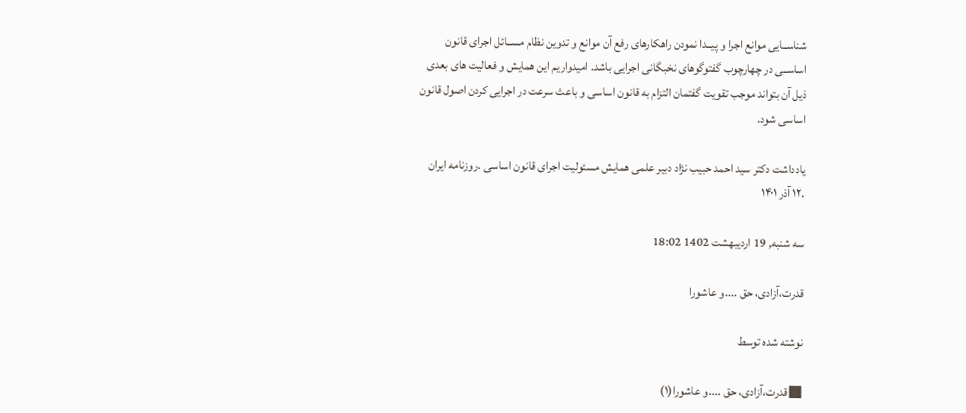شناســایی موانع اجرا و پیــدا نمودن راهکارهای رفع آن موانع و تدوین نظام مســائل اجرای قانون اساســی در چهارچوب گفتوگوهای نخبگانی اجرایی باشد. امیدواریم این همایش و فعالیت های بعدی ذیل آن بتواند موجب تقویت گفتمان التزام به قانون اساسی و باعث سرعت در اجرایی کردن اصول قانون اساسی شود.

یادداشت دکتر سید احمد حبیب نژاد دبیر علمی همایش مسئولیت اجرای قانون اساسی .روزنامه ایران .۱۲ آذر ۱۴۰۱

سه شنبه, 19 ارديبهشت 1402 18:02

قدرت،آزادی، حق ....و عاشورا

نوشته شده توسط

■قدرت،آزادی، حق ....و عاشورا(۱)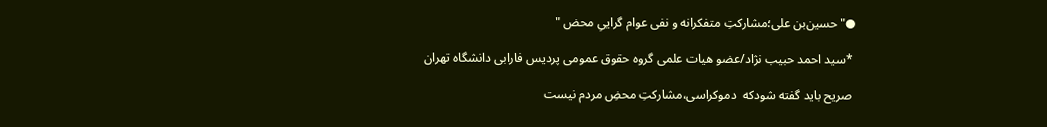●"حسین‌بن علی؛مشارکتِ متفکرانه و نفی عوام گراییِ محض "

 *سید احمد حبیب نژاد/عضو هیات علمی گروه حقوق عمومی پردیس فارابی دانشگاه تهران

 صریح باید گفته شودکه  دموکراسی،مشارکتِ محضِ مردم نیست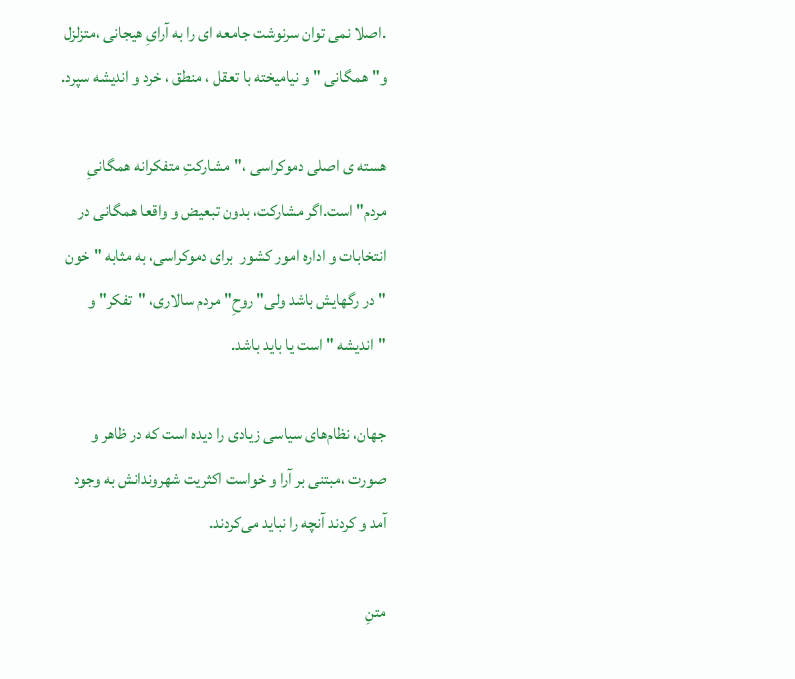.اصلا نمی توان سرنوشت جامعه ای را به آرایِ هیجانی ،متزلزل و"همگانی " و نیامیخته با تعقل ، منطق ، خرد و اندیشه سپرد.

هسته ی اصلی دموکراسی ،"مشارکتِ متفکرانه همگانیِ مردم" است.اگر مشارکت، بدون تبعیض و واقعا همگانی در انتخابات و اداره امور کشور  برای دموکراسی، به مثابه "خون "در رگهایش باشد ولی" روحِ"مردم سالاری، "تفکر" و "اندیشه " است یا باید باشد.

جهان، نظام‌های سیاسی زیادی را دیده است که در ظاهر و صورت ،مبتنی بر آرا و خواست اکثریت شهروندانش به وجود آمد و کردند آنچه را نباید می‌کردند.

متنِ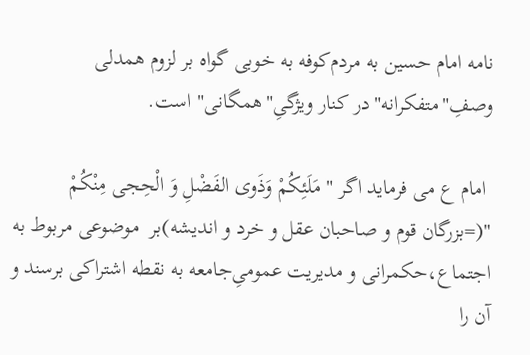نامه امام حسین به مردم‌کوفه به خوبی گواه بر لزوم همدلی وصفِ"متفکرانه"در کنار ویژگیِ"همگانی" است.

 امام ع ‌می فرماید اگر " مَلَئِکُمْ وَذَوی الفَضْلِ وَ الْحِجی مِنْکُمْ "(=بزرگان قوم و صاحبان عقل و خرد و اندیشه)بر  موضوعی مربوط به اجتماع،حکمرانی و مدیریت عمومی‌ِجامعه به نقطه اشتراکی برسند و آن را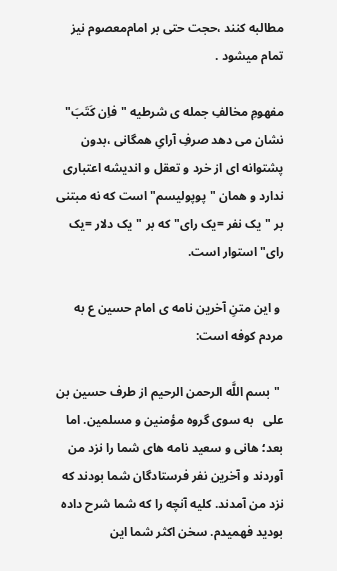مطالبه کنند ،حجت حتی بر امام‌معصوم نیز تمام میشود .

مفهوم‌ِ مخالفِ جمله ی شرطیه "فاِن کَتَبَ" نشان می دهد صرفِ آرایِ همگانی ،بدون پشتوانه ای از خرد و تعقل و اندیشه اعتباری ندارد و همان "پوپولیسم" است که نه مبتنی بر "یک نفر =یک رای"که بر "یک دلار =یک رای"استوار است.

 و این متنِ آخرین نامه ی امام حسین ع به مردم کوفه است:

 "بسم اللَّه الرحمن الرحیم از طرف حسین بن على   به سوى گروه مؤمنین و مسلمین. اما بعد؛ هانى و سعید نامه هاى شما را نزد من آوردند و آخرین نفر فرستادگان شما بودند که نزد من آمدند. کلیه آنچه را که شما شرح داده بودید فهمیدم. سخن اکثر شما این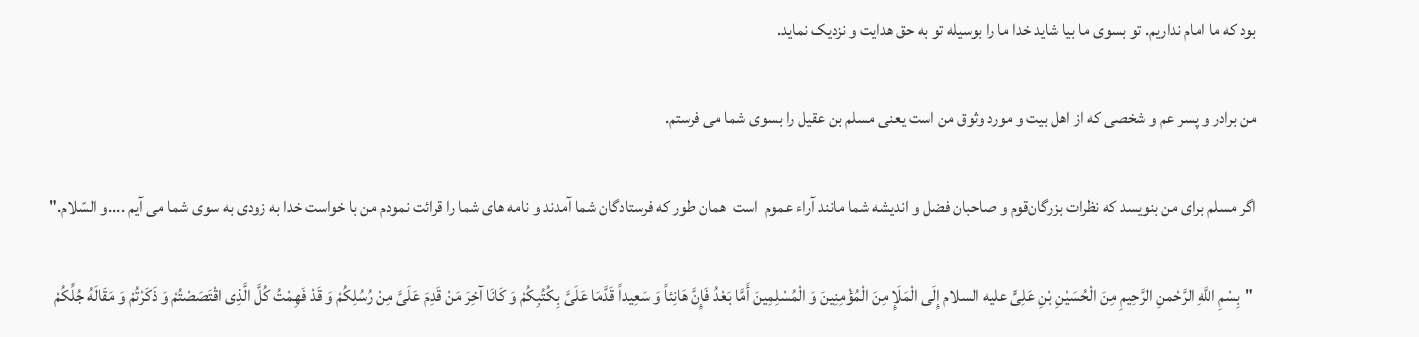بود که ما امام نداریم. تو بسوى ما بیا شاید خدا ما را بوسیله تو به حق هدایت و نزدیک نماید.

من برادر و پسر عم و شخصى که از اهل بیت و مورد وثوق من است یعنى مسلم بن عقیل را بسوى شما می فرستم.

اگر مسلم براى من بنویسد که نظرات بزرگان‌قوم و صاحبان فضل و اندیشه شما مانند آراء عموم  است  همان طور که فرستادگان شما آمدند و نامه هاى شما را قرائت نمودم من با خواست خدا به زودى به سوى شما می آیم ....و السّلام."

 "بِسْمِ اللَّهِ الرَّحْمنِ الرَّحِیمِ مِنَ الْحُسَیْنِ بْنِ عَلِیٍّ علیه السلام إِلَى الْمَلَإِ مِنَ الْمُؤْمِنِینَ وَ الْمُسْلِمِینَ أَمَّا بَعْدُ فَإِنَّ هَانِئاً وَ سَعِیداً قَدَّمَا عَلَیَّ بِکُتُبِکُمْ وَ کَانَا آخِرَ مَنْ قَدِمَ عَلَیَّ مِنْ رُسُلِکُمْ وَ قَدْ فَهِمْتُ کُلَّ الَّذِی اقْتَصَصْتُمْ وَ ذَکَرْتُمْ وَ مَقَالَهُ جُلِّکُمْ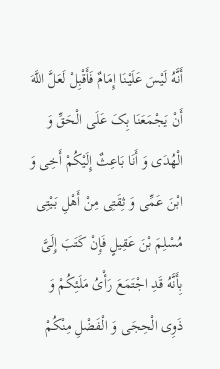أَنَّهُ لَیْسَ عَلَیْنَا إِمَامٌ فَأَقْبِلْ لَعَلَّ اللَّهَ أَنْ یَجْمَعَنَا بِکَ عَلَى الْحَقِّ وَ الْهُدَى وَ أَنَا بَاعِثٌ إِلَیْکُمْ أَخِی وَ ابْنَ عَمِّی وَ ثِقَتِی مِنْ أَهْلِ بَیْتِی مُسْلِمَ بْنَ عَقِیلٍ فَإِنْ کَتَبَ إِلَیَّ بِأَنَّهُ قَدِ اجْتَمَعَ رَأْیُ مَلَئِکُمْ وَ ذَوِی الْحِجَى وَ الْفَضْلِ مِنْکُمْ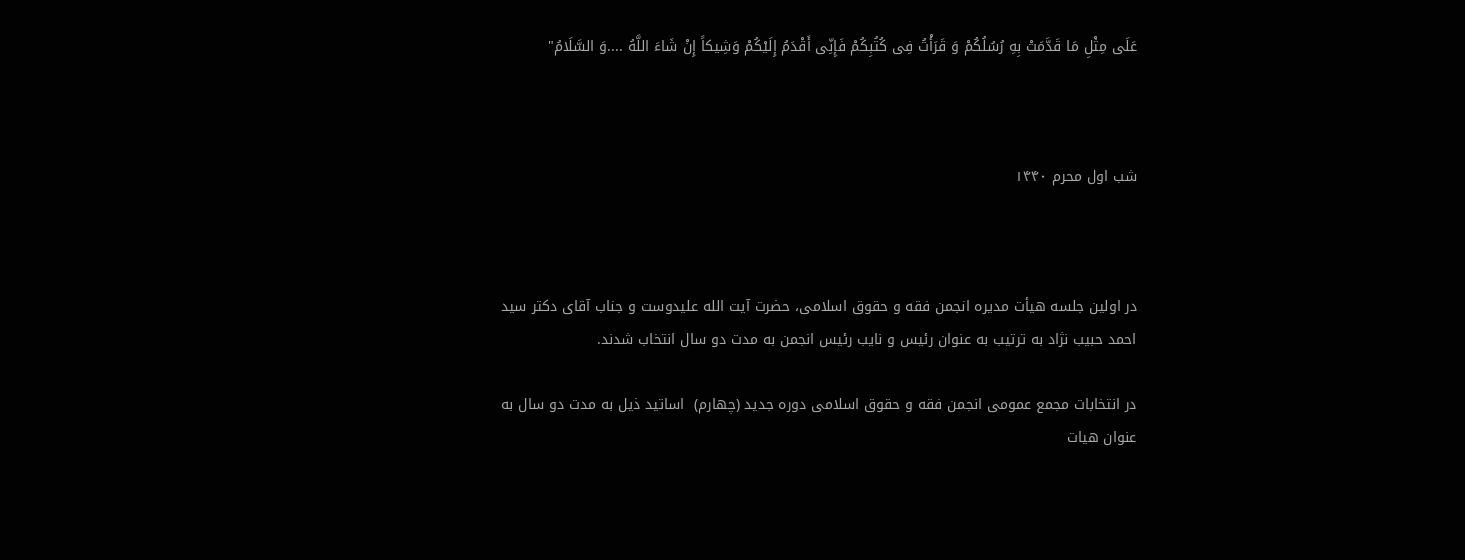عَلَى مِثْلِ مَا قَدَّمَتْ بِهِ رُسُلُکُمْ وَ قَرَأْتُ فِی کُتُبِکُمْ فَإِنِّی أَقْدَمُ إِلَیْکُمْ وَشِیکاً إِنْ شَاءَ اللَّهُ ....وَ السَّلَامُ"



شب اول محرم ۱۴۴۰



در اولین جلسه هیأت مدیره انجمن فقه و حقوق اسلامی، حضرت آیت الله علیدوست و جناب آقای دکتر سید احمد حبیب نژاد به ترتیب به عنوان رئیس و نایب رئیس انجمن به مدت دو سال انتخاب شدند.

در انتخابات مجمع عمومی انجمن فقه و حقوق اسلامی دوره جدید (چهارم)  اساتید ذیل به مدت دو سال به عنوان هیات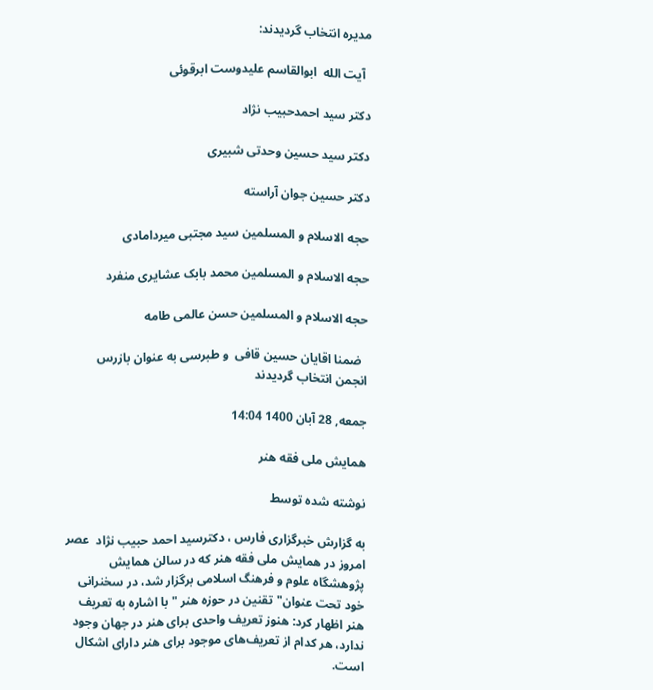مدیره انتخاب گردیدند:

  آیت الله  ابوالقاسم عليدوست ابرقوئی

دکتر سید احمدحبیب نژاد

دکتر سید حسین وحدتی شبیری

دکتر حسین جوان آراسته

حجه الاسلام و المسلمین سید مجتبی میردامادی

حجه الاسلام و المسلمین محمد بابک عشایری منفرد

حجه الاسلام و المسلمین حسن عالمی طامه

  ضمنا اقایان حسین قافی  و طبرسی به عنوان بازرس انجمن انتخاب گردیدند

جمعه, 28 آبان 1400 14:04

همایش ملی فقه هنر

نوشته شده توسط

به گزارش خبرگزاری فارس ، دکترسید احمد حبیب نژاد  عصر امروز در همایش ملی فقه هنر که در سالن همایش پژوهشگاه علوم و فرهنگ اسلامی برگزار شد، در سخنرانی خود تحت عنوان"تقنین در حوزه هنر " با اشاره به تعریف هنر اظهار کرد: هنوز تعریف واحدی برای هنر در جهان وجود ندارد، هر کدام از تعریف‌های موجود برای هنر دارای اشکال است.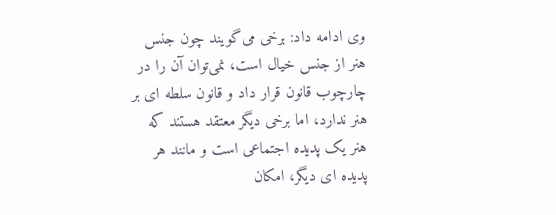وی ادامه داد: برخی می‌گویند چون جنس هنر از جنس خیال است، نمی‌توان آن را در چارچوب قانون قرار داد و قانون سلطه ای بر هنر ندارد، اما برخی دیگر معتقد هستند که هنر یک پدیده اجتماعی است و مانند هر پدیده ای دیگر، امکان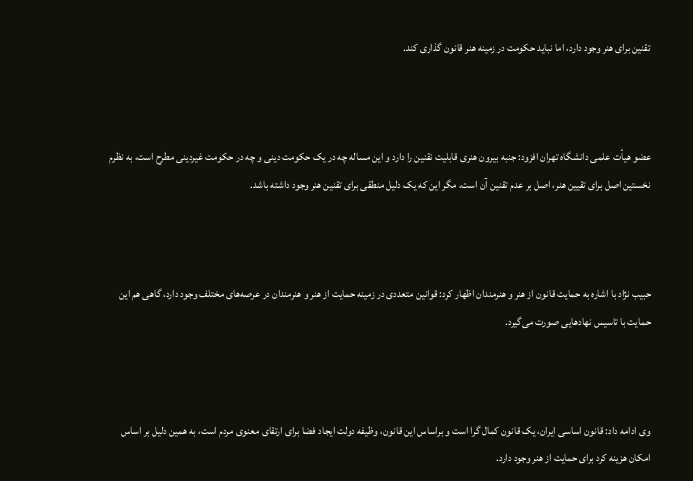تقنین برای هنر وجود دارد، اما نباید حکومت در زمینه هنر قانون گذاری کند.



عضو هیأت علمی دانشگاه تهران افزود: جنبه بیرون هنری قابلیت نقنین را دارد و این مساله چه در یک حکومت دینی و چه در حکومت غیردینی مطرح است، به نظرم نخستین اصل برای تقیین هنر، اصل بر عدم تقنین آن است، مگر این که یک دلیل منطقی برای تقنین هنر وجود داشته باشد.



حبیب نژاد با اشاره به حمایت قانون از هنر و هنرمندان اظهار کرد: قوانین متعددی در زمینه حمایت از هنر و هنرمندان در عرصه‌های مختلف وجود دارد، گاهی هم این حمایت با تاسیس نهادهایی صورت می‌گیرد.



وی ادامه داد: قانون اساسی ایران، یک قانون کمال گرا است و براساس این قانون، وظیفه دولت ایجاد فضا برای ارتقای معنوی مردم است، به همین دلیل بر اساس  امکان هزینه کرد برای حمایت از هنر وجود دارد.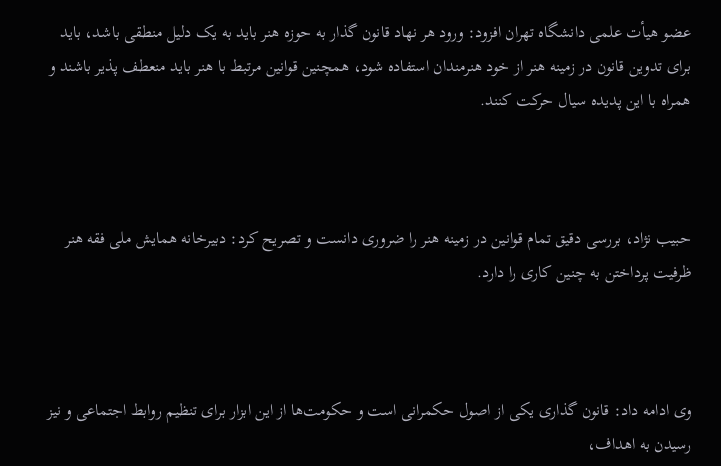عضو هیأت علمی دانشگاه تهران افزود: ورود هر نهاد قانون گذار به حوزه هنر باید به یک دلیل منطقی باشد، باید برای تدوین قانون در زمینه هنر از خود هنرمندان استفاده شود، همچنین قوانین مرتبط با هنر باید منعطف پذیر باشند و همراه با این پدیده سیال حرکت کنند.



حبیب نژاد، بررسی دقیق تمام قوانین در زمینه هنر را ضروری دانست و تصریح کرد: دبیرخانه همایش ملی فقه هنر ظرفیت پرداختن به چنین کاری را دارد.



وی ادامه داد: قانون گذاری یکی از اصول حکمرانی است و حکومت‌ها از این ابزار برای تنظیم روابط اجتماعی و نیز رسیدن به اهداف،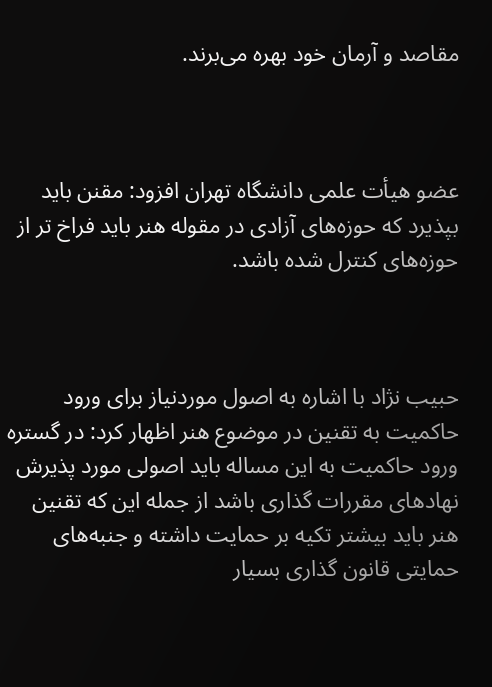مقاصد و آرمان خود بهره می‌برند.



عضو هیأت علمی دانشگاه تهران افزود: مقنن باید بپذیرد که حوزه‌های آزادی در مقوله هنر باید فراخ تر از حوزه‌های کنترل شده باشد.



حبیب نژاد با اشاره به اصول موردنیاز برای ورود حاکمیت به تقنین در موضوع هنر اظهار کرد: در گستره ورود حاکمیت به این مساله باید اصولی مورد پذیرش نهادهای مقررات گذاری باشد از جمله این که تقنین هنر باید بیشتر تکیه بر حمایت داشته و جنبه‌های حمایتی قانون گذاری بسیار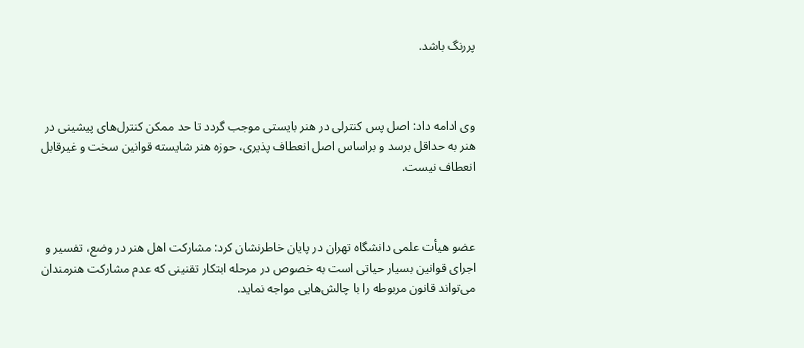پررنگ باشد.



وی ادامه داد: اصل پس کنترلی در هنر بایستی موجب گردد تا حد ممکن کنترل‌های پیشینی در هنر به حداقل برسد و براساس اصل انعطاف پذیری، حوزه هنر شایسته قوانین سخت و غیرقابل انعطاف نیست.



عضو هیأت علمی دانشگاه تهران در پایان خاطرنشان کرد: مشارکت اهل هنر در وضع، تفسیر و اجرای قوانین بسیار حیاتی است به خصوص در مرحله ابتکار تقنینی که عدم مشارکت هنرمندان می‌تواند قانون مربوطه را با چالش‌هایی مواجه نماید.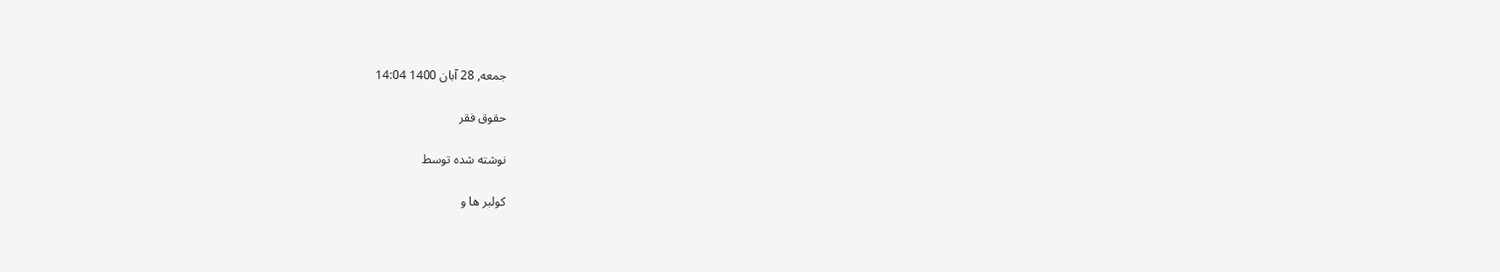جمعه, 28 آبان 1400 14:04

حقوق فقر

نوشته شده توسط

کولبر ها و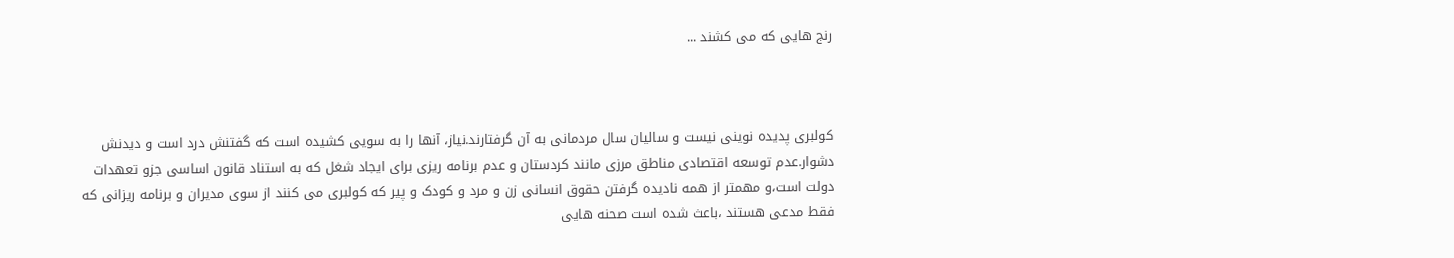رنج هایی که می کشند ...



کولبری پدیده نوینی نیست و سالیان سال مردمانی به آن گرفتارند.نیاز، آنها را به سویی کشیده است که گفتنش درد است و دیدنش دشوار.عدم توسعه اقتصادی مناطق مرزی مانند کردستان و عدم برنامه ریزی برای ایجاد شغل که به استناد قانون اساسی جزو تعهدات دولت است،و مهمتر از همه نادیده گرفتن حقوق انسانی زن و مرد و کودک و پیر که کولبری می کنند از سوی مدیران و برنامه ریزانی که فقط مدعی هستند ،باعث شده است صحنه هایی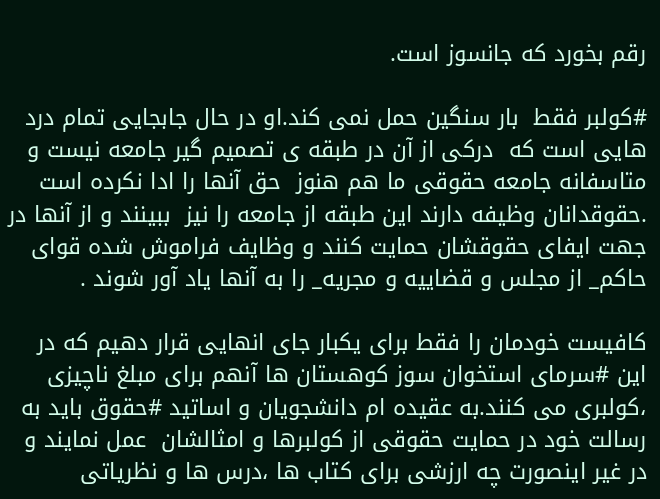رقم بخورد که جانسوز است.

#کولبر فقط  بار سنگین حمل نمی کند.او در حال جابجایی تمام درد هایی است که  درکی از آن در طبقه ی تصمیم گیر جامعه نیست و متاسفانه جامعه حقوقی ما هم هنوز  حق آنها را ادا نکرده است .حقوقدانان وظیفه دارند این طبقه از جامعه را نیز  ببینند و از آنها در جهت ایفای حقوقشان حمایت کنند و وظایف فراموش شده قوای حاکم_ از مجلس و قضاییه و مجریه_ را به آنها یاد آور شوند .

کافیست خودمان را فقط برای یکبار جای انهایی قرار دهیم که در این #سرمای استخوان سوز کوهستان ها آنهم برای مبلغ ناچیزی ،کولبری می کنند.به عقیده ام دانشجویان و اساتید #حقوق باید به رسالت خود در حمایت حقوقی از کولبرها و امثالشان  عمل نمایند و در غیر اینصورت چه ارزشی برای کتاب ها ،درس ها و نظریاتی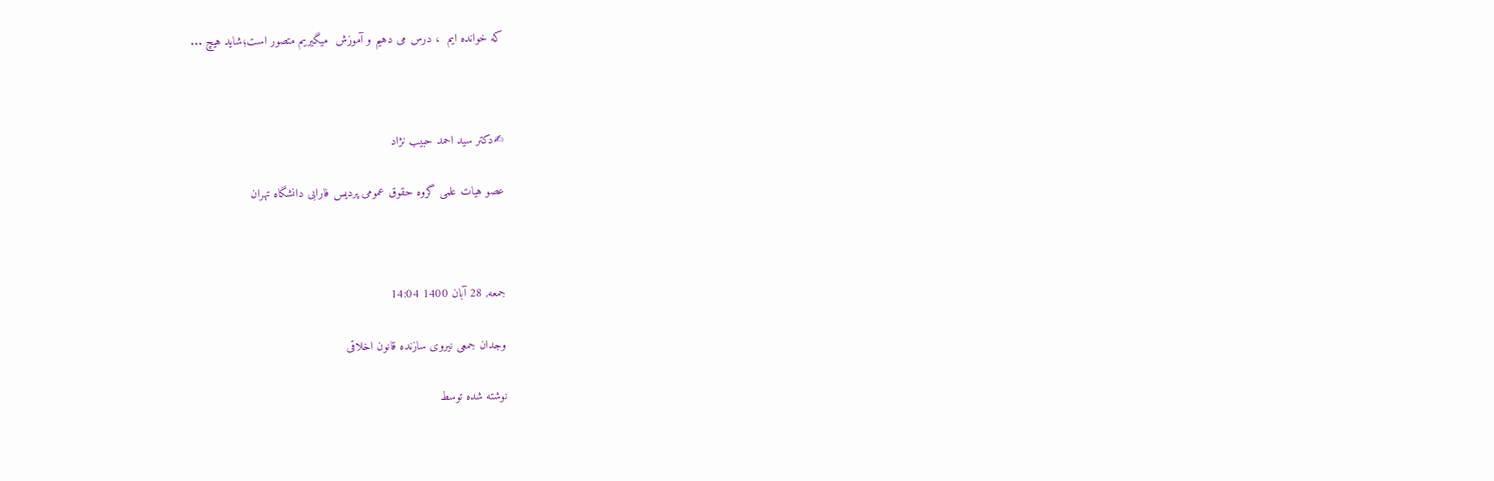که خوانده ایم  ، درس می دهیم و آموزش  میگیریم متصور است؛شاید هیچ ...



✍دکتر سید احمد حبیب نژاد

عصو هیات علمی گروه حقوق عمومی پردیس فارابی دانشگاه تهران



جمعه, 28 آبان 1400 14:04

وجدان جمعی نیروی سازنده قانون اخلاقی

نوشته شده توسط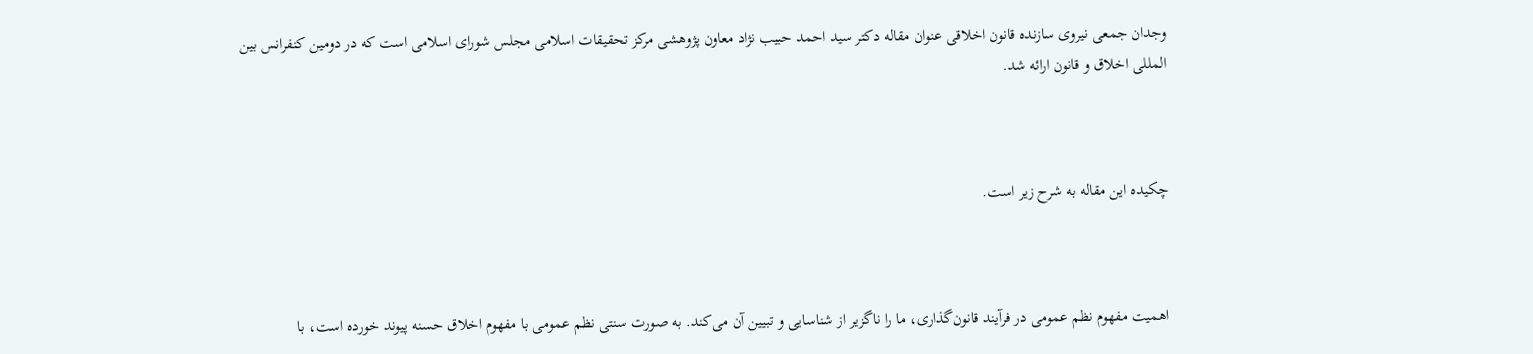وجدان جمعی نیروی سازنده قانون اخلاقی عنوان مقاله دکتر سید احمد حبیب نژاد معاون پژوهشی مرکز تحقیقات اسلامی مجلس شورای اسلامی است که در دومین کنفرانس بین المللی اخلاق و قانون ارائه شد.



چکیده این مقاله به شرح زیر است.



اهمیت مفهوم نظم عمومی در فرآیند قانون‌گذاری، ما را ناگزیر از شناسایی و تبیین آن می‌کند. به صورت سنتی نظم عمومی با مفهوم اخلاق حسنه پیوند خورده است، با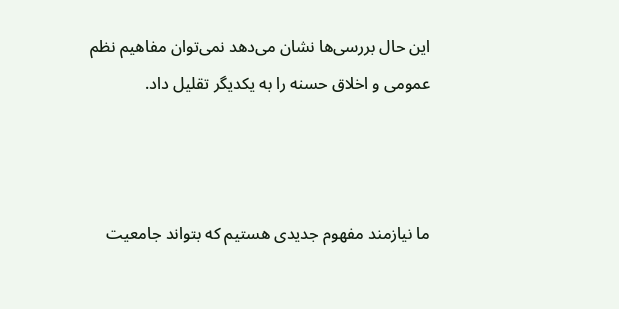این حال بررسی‌ها نشان می‌دهد نمی‌توان مفاهیم نظم عمومی و اخلاق حسنه را به یکدیگر تقلیل داد.



ما نیازمند مفهوم جدیدی هستیم که بتواند جامعیت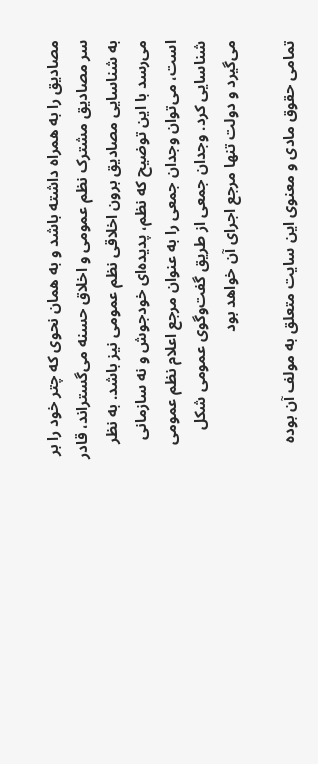مصادیق را به همراه داشته باشد و به همان نحوی که چتر خود را بر سر مصادیق مشترک نظم عمومی و اخلاق حسنه می‌گستراند، قادر به شناسایی مصادیق برون اخلاقی نظم عمومی نیز باشد. به نظر می‌رسد با این توضیح که نظم، پدیده‌ای خودجوش و نه سازمانی است، می‌توان وجدان جمعی را به عنوان مرجع اعلام نظم عمومی شناسایی کرد. وجدان جمعی از طریق گفت‌وگوی عمومی شکل می‌گیرد و دولت تنها مرجع اجرای آن خواهد بود

تمامی حقوق مادی و معنوی این سایت متعلق به مولف آن بوده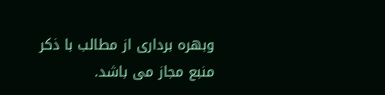وبهره برداری از مطالب با ذکر منبع مجاز می باشد.